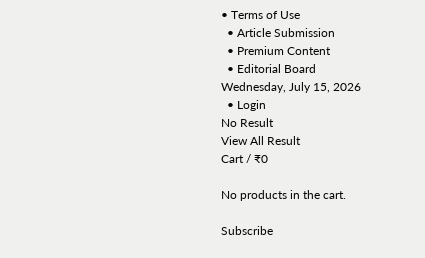• Terms of Use
  • Article Submission
  • Premium Content
  • Editorial Board
Wednesday, July 15, 2026
  • Login
No Result
View All Result
Cart / ₹0

No products in the cart.

Subscribe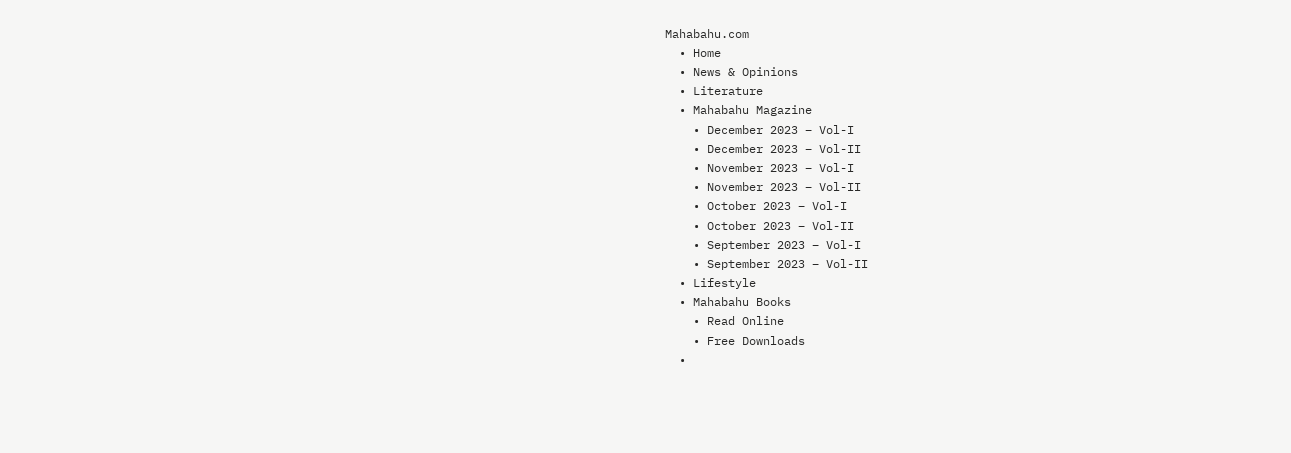Mahabahu.com
  • Home
  • News & Opinions
  • Literature
  • Mahabahu Magazine
    • December 2023 – Vol-I
    • December 2023 – Vol-II
    • November 2023 – Vol-I
    • November 2023 – Vol-II
    • October 2023 – Vol-I
    • October 2023 – Vol-II
    • September 2023 – Vol-I
    • September 2023 – Vol-II
  • Lifestyle
  • Mahabahu Books
    • Read Online
    • Free Downloads
  •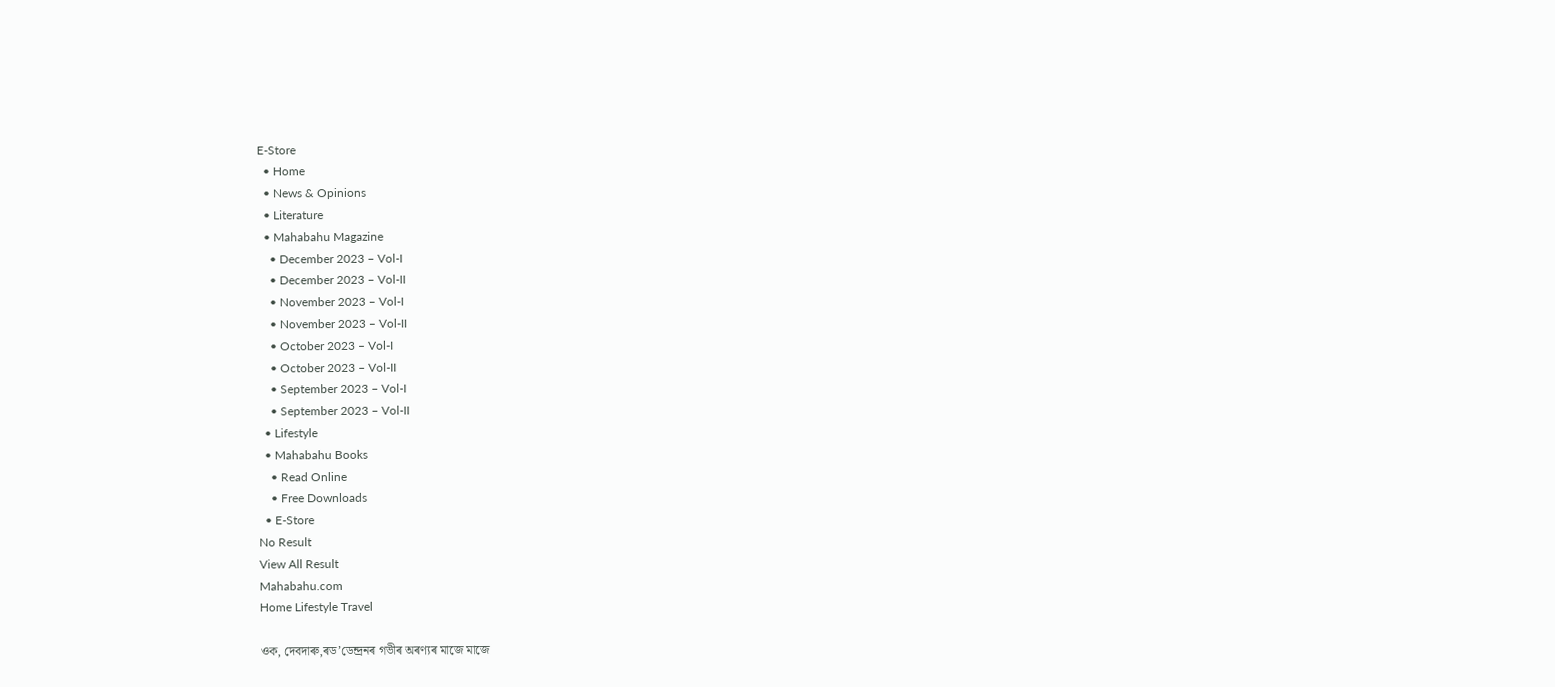E-Store
  • Home
  • News & Opinions
  • Literature
  • Mahabahu Magazine
    • December 2023 – Vol-I
    • December 2023 – Vol-II
    • November 2023 – Vol-I
    • November 2023 – Vol-II
    • October 2023 – Vol-I
    • October 2023 – Vol-II
    • September 2023 – Vol-I
    • September 2023 – Vol-II
  • Lifestyle
  • Mahabahu Books
    • Read Online
    • Free Downloads
  • E-Store
No Result
View All Result
Mahabahu.com
Home Lifestyle Travel

ওক, দেবদাৰু,ৰড’ডেন্দ্ৰনৰ গভীৰ অৰণ্যৰ মাজে মাজে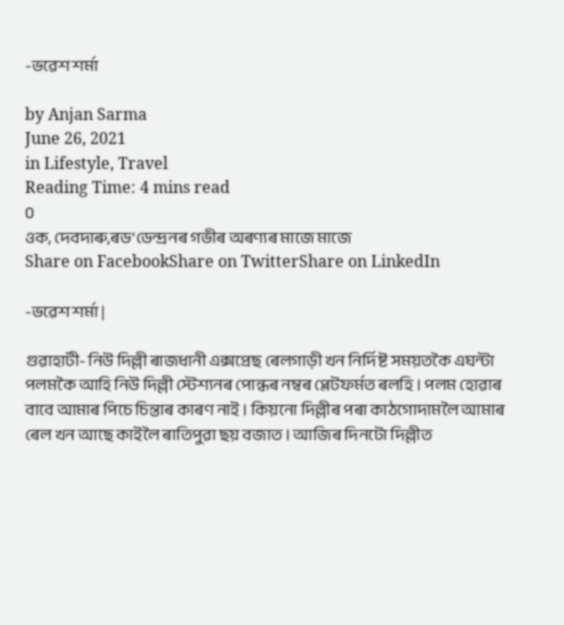-ভৱেশ শৰ্মা

by Anjan Sarma
June 26, 2021
in Lifestyle, Travel
Reading Time: 4 mins read
0
ওক, দেবদাৰু,ৰড’ডেন্দ্ৰনৰ গভীৰ অৰণ্যৰ মাজে মাজে
Share on FacebookShare on TwitterShare on LinkedIn

-ভৱেশ শৰ্মা |

গুৱাহাটী- নিউ দিল্লী ৰাজধানী এক্সপ্ৰেছ ৰেলগাড়ী খন নিৰ্দিষ্ট সময়তকৈ এঘন্টা পলমকৈ আহি নিউ দিল্লী স্টেশ্যনৰ পোন্ধৰ নম্বৰ প্লেটফৰ্মত ৰলহি । পলম হোৱাৰ বাবে আমাৰ পিচে চিন্তাৰ কাৰণ নাই । কিয়নো দিল্লীৰ পৰা কাঠগোদামলৈ আমাৰ ৰেল খন আছে কাইলৈ ৰাতিপুৱা ছয় বজাত । আজিৰ দিনটো দিল্লীত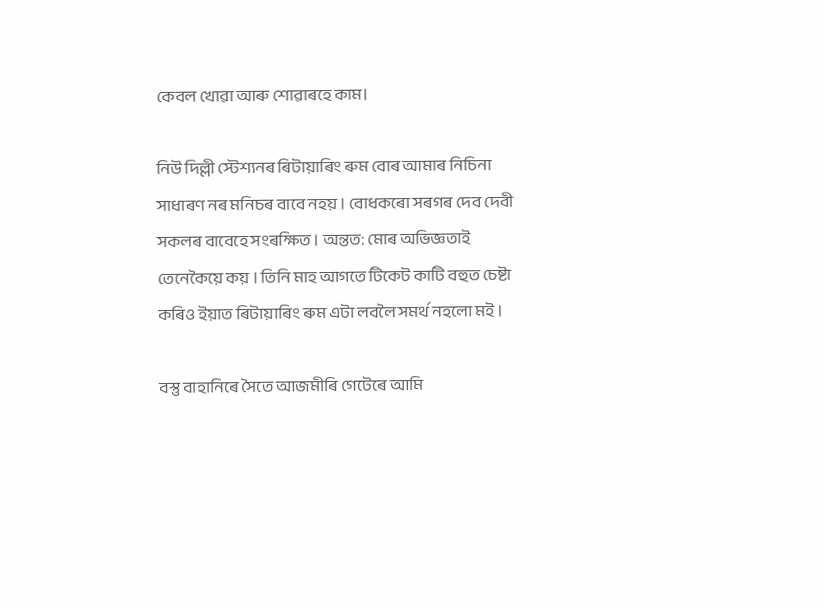কেবল খোৱা আৰু শোৱাৰহে কাম।

নিউ দিল্লী স্টেশ্যনৰ ৰিটায়াৰিং ৰুম বোৰ আমাৰ নিচিনা সাধাৰণ নৰ মনিচৰ বাবে নহয় । বোধকৰো সৰগৰ দেব দেবী সকলৰ বাবেহে সংৰক্ষিত । অন্তত: মোৰ অভিজ্ঞতাই তেনেকৈয়ে কয় । তিনি মাহ আগতে টিকেট কাটি বহুত চেষ্টা কৰিও ইয়াত ৰিটায়াৰিং ৰুম এটা লবলৈ সমৰ্থ নহলো মই ।

বস্তু বাহানিৰে সৈতে আজমীৰি গেটেৰে আমি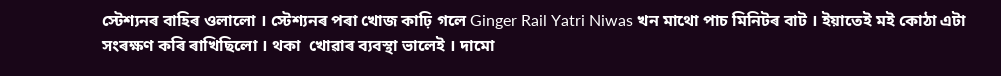স্টেশ্যনৰ বাহিৰ ওলালো । স্টেশ্যনৰ পৰা খোজ কাঢ়ি গলে Ginger Rail Yatri Niwas খন মাথো পাচ মিনিটৰ বাট । ইয়াতেই মই কোঠা এটা সংৰক্ষণ কৰি ৰাখিছিলো । থকা  খোৱাৰ ব্যবস্থা ভালেই । দামো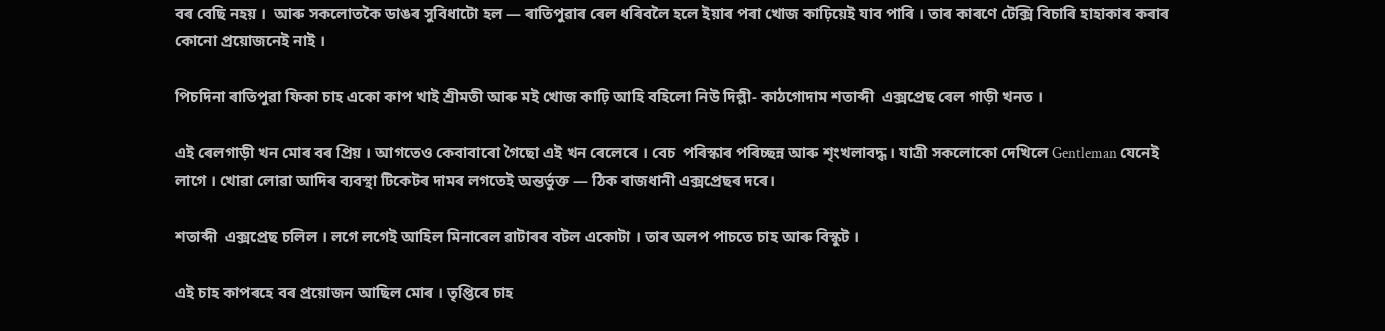বৰ বেছি নহয় ।  আৰু সকলোতকৈ ডাঙৰ সুবিধাটো হল — ৰাতিপুৱাৰ ৰেল ধৰিবলৈ হলে ইয়াৰ পৰা খোজ কাঢ়িয়েই যাব পাৰি । তাৰ কাৰণে টেক্সি বিচাৰি হাহাকাৰ কৰাৰ কোনো প্ৰয়োজনেই নাই ।

পিচদিনা ৰাতিপুৱা ফিকা চাহ একো কাপ খাই শ্ৰীমতী আৰু মই খোজ কাঢ়ি আহি বহিলো নিউ দিল্লী- কাঠগোদাম শতাব্দী  এক্সপ্ৰেছ ৰেল গাড়ী খনত ।

এই ৰেলগাড়ী খন মোৰ বৰ প্ৰিয় । আগতেও কেবাবাৰো গৈছো এই খন ৰেলেৰে । বেচ  পৰিস্কাৰ পৰিচ্ছন্ন আৰু শৃংখলাবদ্ধ । যাত্রী সকলোকো দেখিলে Gentleman যেনেই লাগে । খোৱা লোৱা আদিৰ ব্যবস্থা টিকেটৰ দামৰ লগতেই অন্তৰ্ভুক্ত — ঠিক ৰাজধানী এক্সপ্ৰেছৰ দৰে।

শতাব্দী  এক্সপ্ৰেছ চলিল । লগে লগেই আহিল মিনাৰেল ৱাটাৰৰ বটল একোটা । তাৰ অলপ পাচতে চাহ আৰু বিস্কুট ।

এই চাহ কাপৰহে বৰ প্ৰয়োজন আছিল মোৰ । তৃপ্তিৰে চাহ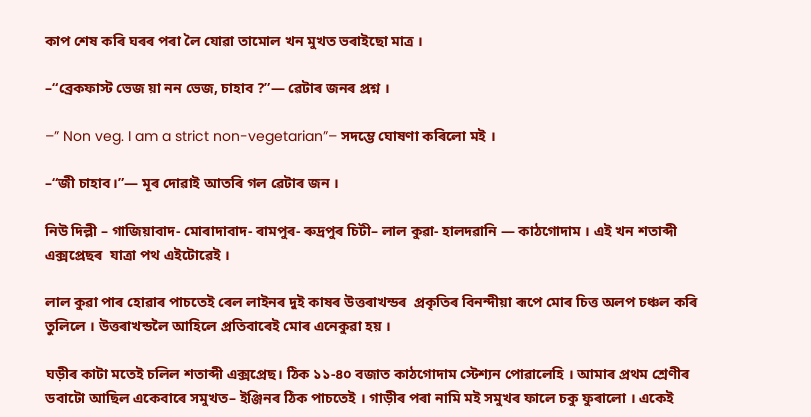কাপ শেষ কৰি ঘৰৰ পৰা লৈ যোৱা তামোল খন মুখত ভৰাইছো মাত্র ।

–“ব্ৰেকফাস্ট ভেজ য়া নন ভেজ, চাহাব ?”— ৱেটাৰ জনৰ প্ৰশ্ন ।

–” Non veg. I am a strict non-vegetarian”– সদম্ভে ঘোষণা কৰিলো মই ।

–“জী চাহাব।”— মূৰ দোৱাই আতৰি গল ৱেটাৰ জন ।

নিউ দিল্লী – গাজিয়াবাদ- মোৰাদাবাদ- ৰামপুৰ- ৰুদ্ৰপুৰ চিটী– লাল কুৱা- হালদৱানি — কাঠগোদাম । এই খন শতাব্দী এক্সপ্ৰেছৰ  যাত্রা পথ এইটোৱেই ।

লাল কুৱা পাৰ হোৱাৰ পাচতেই ৰেল লাইনৰ দুই কাষৰ উত্তৰাখন্ডৰ  প্ৰকৃতিৰ বিনন্দীয়া ৰূপে মোৰ চিত্ত অলপ চঞ্চল কৰি তুলিলে । উত্তৰাখন্ডলৈ আহিলে প্ৰতিবাৰেই মোৰ এনেকুৱা হয় ।

ঘড়ীৰ কাটা মতেই চলিল শতাব্দী এক্সপ্ৰেছ। ঠিক ১১-৪০ বজাত কাঠগোদাম স্টেশ্যন পোৱালেহি । আমাৰ প্ৰথম শ্ৰেণীৰ ডবাটো আছিল একেবাৰে সমুখত– ইঞ্জিনৰ ঠিক পাচতেই । গাড়ীৰ পৰা নামি মই সমুখৰ ফালে চকু ফুৰালো । একেই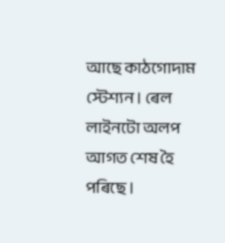আছে কাঠগোদাম স্টেশ্যন । ৰেল লাইনটো অলপ আগত শেষ হৈ পৰিছে ।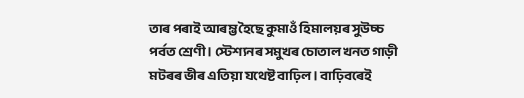তাৰ পৰাই আৰম্ভ হৈছে কুমাওঁ হিমালয়ৰ সুউচ্চ পৰ্বত শ্ৰেণী । স্টেশ্যনৰ সমুখৰ চোতাল খনত গাড়ী মটৰৰ ভীৰ এতিয়া যথেষ্ট বাঢ়িল । বাঢ়িবৰেই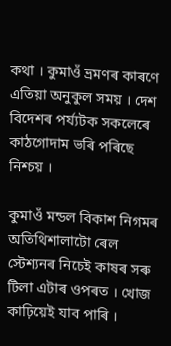কথা । কুমাওঁ ভ্ৰমণৰ কাৰণে এতিয়া অনুকুল সময় । দেশ বিদেশৰ পৰ্য্যটক সকলেৰে কাঠগোদাম ভৰি পৰিছে নিশ্চয় ।

কুমাওঁ মন্ডল বিকাশ নিগমৰ অতিথিশালাটো ৰেল স্টেশ্যনৰ নিচেই কাষৰ সৰু টিলা এটাৰ ওপৰত । খোজ কাঢ়িয়েই যাব পাৰি ।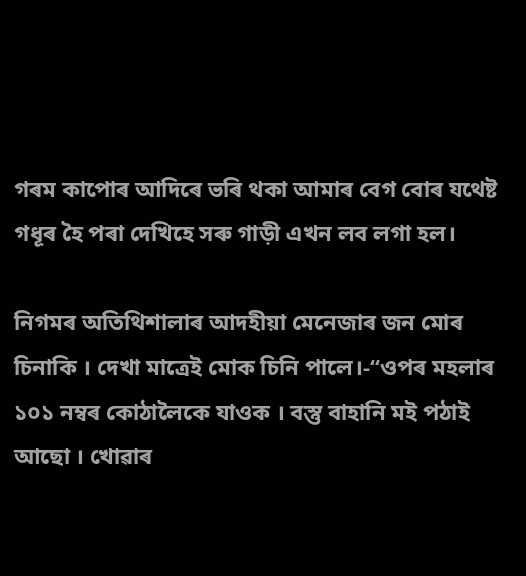গৰম কাপোৰ আদিৰে ভৰি থকা আমাৰ বেগ বোৰ যথেষ্ট গধূৰ হৈ পৰা দেখিহে সৰু গাড়ী এখন লব লগা হল।

নিগমৰ অতিথিশালাৰ আদহীয়া মেনেজাৰ জন মোৰ চিনাকি । দেখা মাত্রেই মোক চিনি পালে।-“ওপৰ মহলাৰ ১০১ নম্বৰ কোঠালৈকে যাওক । বস্তু বাহানি মই পঠাই আছো । খোৱাৰ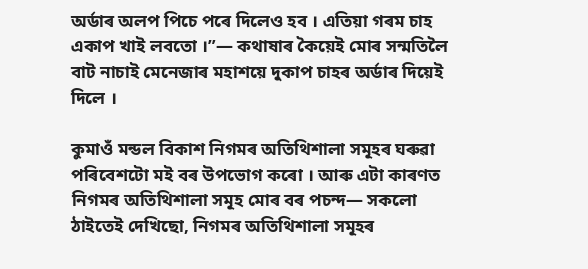অৰ্ডাৰ অলপ পিচে পৰে দিলেও হব । এতিয়া গৰম চাহ একাপ খাই লবতো ।”— কথাষাৰ কৈয়েই মোৰ সন্মতিলৈ বাট নাচাই মেনেজাৰ মহাশয়ে দুকাপ চাহৰ অৰ্ডাৰ দিয়েই দিলে ।

কুমাওঁ মন্ডল বিকাশ নিগমৰ অতিথিশালা সমূহৰ ঘৰুৱা পৰিবেশটো মই বৰ উপভোগ কৰো । আৰু এটা কাৰণত নিগমৰ অতিথিশালা সমূহ মোৰ বৰ পচন্দ— সকলো ঠাইতেই দেখিছো, নিগমৰ অতিথিশালা সমূহৰ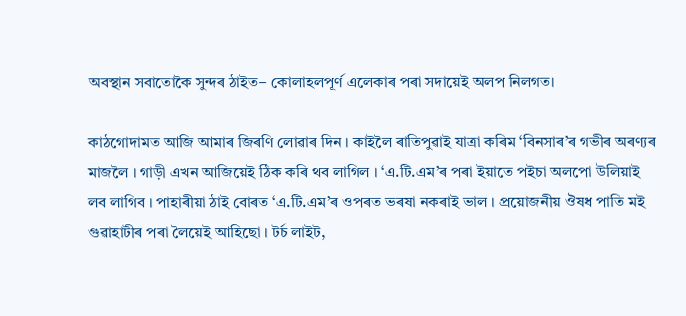অবস্থান সবাতোকৈ সুন্দৰ ঠাইত– কোলাহলপূৰ্ণ এলেকাৰ পৰা সদায়েই অলপ নিলগত।

কাঠগোদামত আজি আমাৰ জিৰণি লোৱাৰ দিন । কাইলৈ ৰাতিপুৱাই যাত্রা কৰিম ‘বিনসাৰ’ৰ গভীৰ অৰণ্যৰ মাজলৈ । গাড়ী এখন আজিয়েই ঠিক কৰি থব লাগিল । ‘এ.টি.এম’ৰ পৰা ইয়াতে পইচা অলপো উলিয়াই লব লাগিব । পাহাৰীয়া ঠাই বোৰত ‘এ.টি.এম’ৰ ওপৰত ভৰষা নকৰাই ভাল । প্ৰয়োজনীয় ঔষধ পাতি মই গুৱাহাটীৰ পৰা লৈয়েই আহিছো । টৰ্চ লাইট,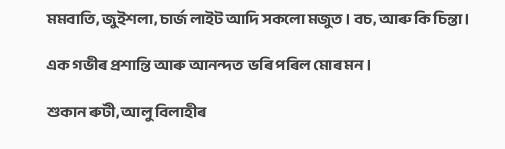মমবাতি, জুইশলা, চাৰ্জ লাইট আদি সকলো মজুত । বচ, আৰু কি চিন্তা ।

এক গভীৰ প্ৰশান্তি আৰু আনন্দত  ভৰি পৰিল মোৰ মন ।

শুকান ৰুটী, আলু বিলাহীৰ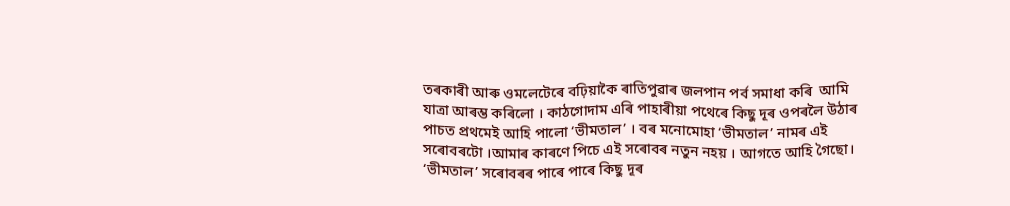তৰকাৰী আৰু ওমলেটেৰে বঢ়িয়াকৈ ৰাতিপুৱাৰ জলপান পৰ্ব সমাধা কৰি  আমি যাত্রা আৰম্ভ কৰিলো । কাঠগোদাম এৰি পাহাৰীয়া পথেৰে কিছু দূৰ ওপৰলৈ উঠাৰ পাচত প্ৰথমেই আহি পালো ‘ভীমতাল’ । বৰ মনোমোহা ‘ভীমতাল’ নামৰ এই সৰোবৰটো ।আমাৰ কাৰণে পিচে এই সৰোবৰ নতুন নহয় । আগতে আহি গৈছো। ‘ভীমতাল’ সৰোবৰৰ পাৰে পাৰে কিছু দূৰ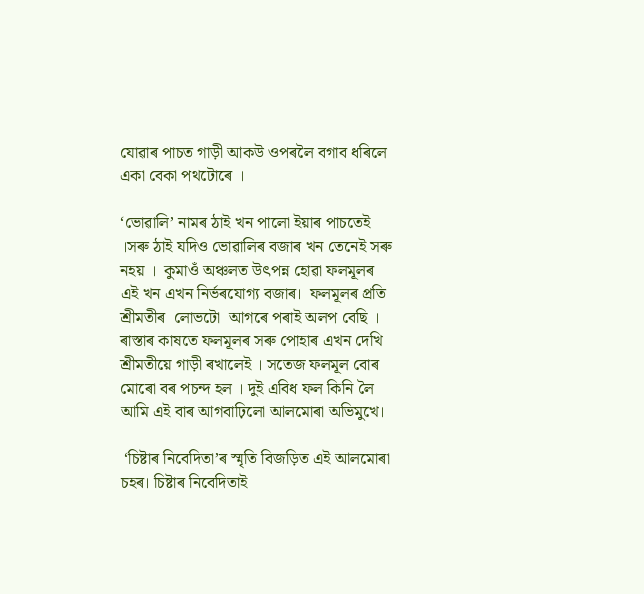যোৱাৰ পাচত গাড়ী আকউ ওপৰলৈ বগাব ধৰিলে একা বেকা পথটোৰে ।

‘ভোৱালি’ নামৰ ঠাই খন পালো ইয়াৰ পাচতেই ।সৰু ঠাই যদিও ভোৱালিৰ বজাৰ খন তেনেই সৰু নহয় ।  কুমাওঁ অঞ্চলত উৎপন্ন হোৱা ফলমূলৰ এই খন এখন নিৰ্ভৰযোগ্য বজাৰ।  ফলমূলৰ প্ৰতি শ্ৰীমতীৰ  লোভটো  আগৰে পৰাই অলপ বেছি । ৰাস্তাৰ কাষতে ফলমূলৰ সৰু পোহাৰ এখন দেখি শ্ৰীমতীয়ে গাড়ী ৰখালেই । সতেজ ফলমূল বোৰ  মোৰো বৰ পচন্দ হল । দুই এবিধ ফল কিনি লৈ আমি এই বাৰ আগবাঢ়িলো আলমোৰা অভিমুখে।

 ‘চিষ্টাৰ নিবেদিতা’ৰ স্মৃতি বিজড়িত এই আলমোৰা চহৰ। চিষ্টাৰ নিবেদিতাই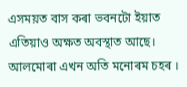এসময়ত বাস কৰা ভবনটো ইয়াত এতিয়াও অক্ষত অবস্থাত আছে। আলমোৰা এখন অতি মনোৰম চহৰ ।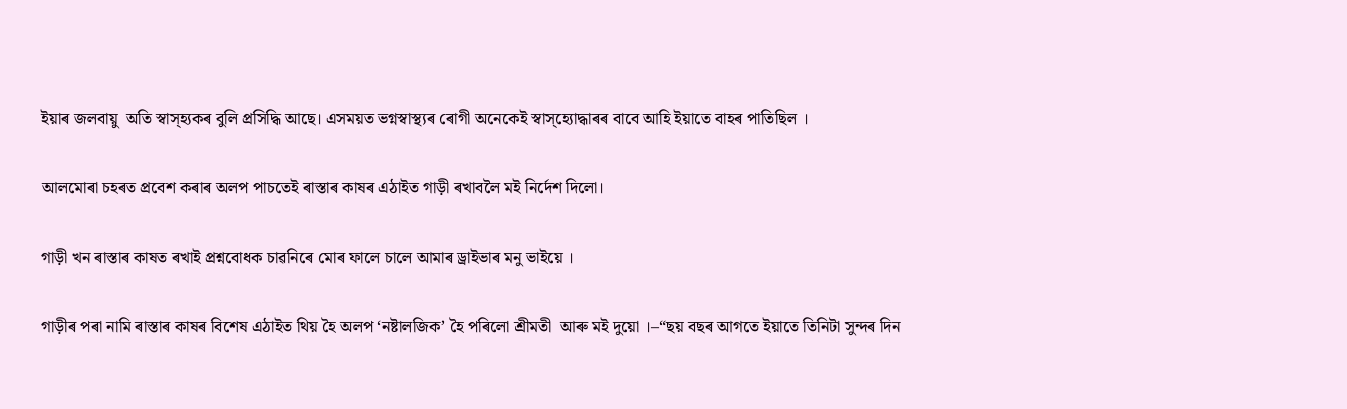ইয়াৰ জলবায়ু  অতি স্বাস্হ্যকৰ বুলি প্ৰসিদ্ধি আছে। এসময়ত ভগ্নস্বাস্থ্যৰ ৰোগী অনেকেই স্বাস্হ্যোদ্ধাৰৰ বাবে আহি ইয়াতে বাহৰ পাতিছিল ।

আলমোৰা চহৰত প্ৰবেশ কৰাৰ অলপ পাচতেই ৰাস্তাৰ কাষৰ এঠাইত গাড়ী ৰখাবলৈ মই নিৰ্দেশ দিলো।

গাড়ী খন ৰাস্তাৰ কাষত ৰখাই প্ৰশ্নবোধক চাৱনিৰে মোৰ ফালে চালে আমাৰ ড্ৰাইভাৰ মনু ভাইয়ে ।

গাড়ীৰ পৰা নামি ৰাস্তাৰ কাষৰ বিশেষ এঠাইত থিয় হৈ অলপ ‘নষ্টালজিক’ হৈ পৰিলো শ্ৰীমতী  আৰু মই দুয়ো ।–“ছয় বছৰ আগতে ইয়াতে তিনিটা সুন্দৰ দিন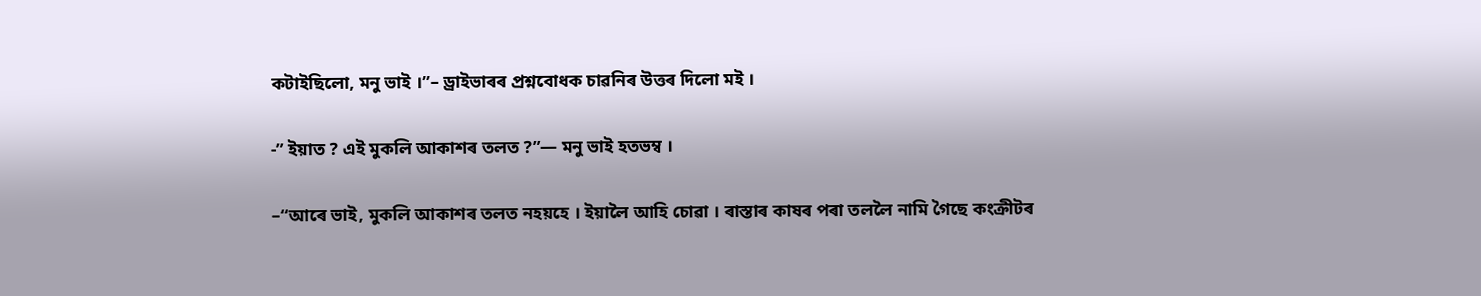কটাইছিলো, মনু ভাই ।”– ড্ৰাইভাৰৰ প্ৰশ্নবোধক চাৱনিৰ উত্তৰ দিলো মই ।

-” ইয়াত ? এই মুকলি আকাশৰ তলত ?”— মনু ভাই হতভম্ব ।

–“আৰে ভাই, মুকলি আকাশৰ তলত নহয়হে । ইয়ালৈ আহি চোৱা । ৰাস্তাৰ কাষৰ পৰা তললৈ নামি গৈছে কংক্ৰীটৰ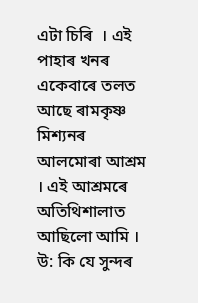এটা চিৰি  । এই পাহাৰ খনৰ একেবাৰে তলত আছে ৰামকৃষ্ণ মিশ্যনৰ আলমোৰা আশ্ৰম । এই আশ্ৰমৰে অতিথিশালাত আছিলো আমি । উ: কি যে সুন্দৰ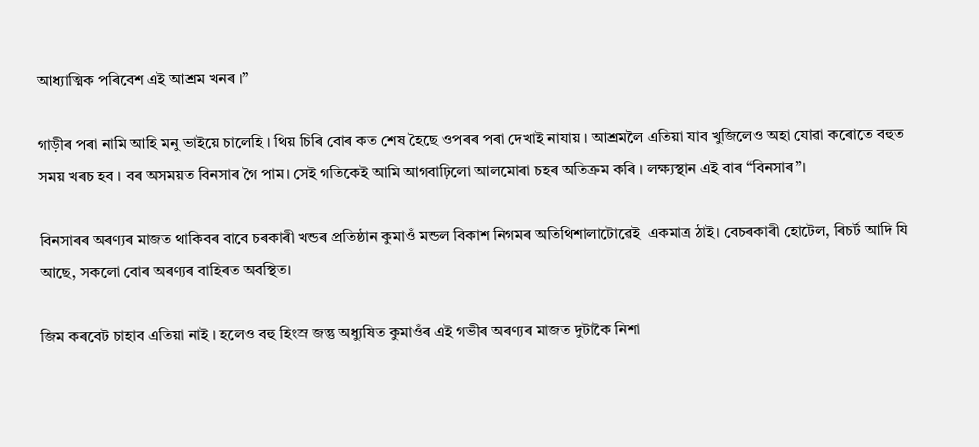আধ্যাত্মিক পৰিবেশ এই আশ্ৰম খনৰ ।”

গাড়ীৰ পৰা নামি আহি মনু ভাইয়ে চালেহি । থিয় চিৰি বোৰ কত শেষ হৈছে ওপৰৰ পৰা দেখাই নাযায় । আশ্ৰমলৈ এতিয়া যাব খুজিলেও অহা যোৱা কৰোতে বহুত সময় খৰচ হব । বৰ অসময়ত বিনসাৰ গৈ পাম। সেই গতিকেই আমি আগবাঢ়িলো আলমোৰা চহৰ অতিক্ৰম কৰি । লক্ষ্যস্থান এই বাৰ “বিনসাৰ”।

বিনসাৰৰ অৰণ্যৰ মাজত থাকিবৰ বাবে চৰকাৰী খন্ডৰ প্ৰতিষ্ঠান কুমাওঁ মন্ডল বিকাশ নিগমৰ অতিথিশালাটোৱেই  একমাত্র ঠাই। বেচৰকাৰী হোটেল, ৰিচৰ্ট আদি যি আছে, সকলো বোৰ অৰণ্যৰ বাহিৰত অবস্থিত।

জিম কৰবেট চাহাব এতিয়া নাই । হলেও বহু হিংস্ৰ জন্তু অধ্যুষিত কুমাওঁৰ এই গভীৰ অৰণ্যৰ মাজত দুটাকৈ নিশা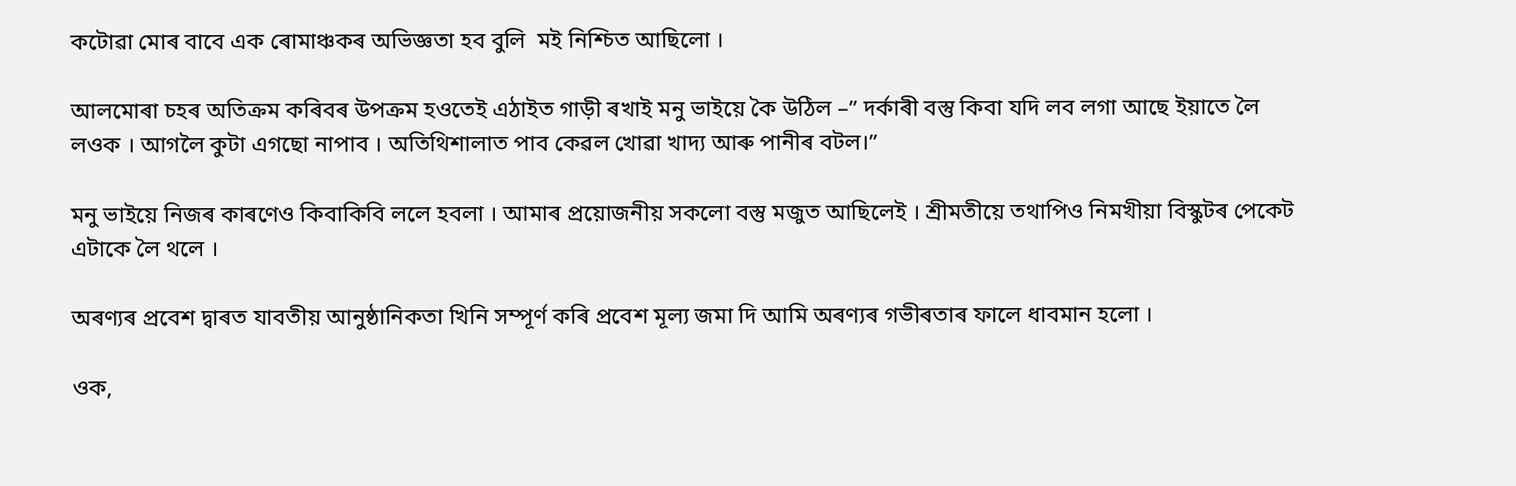কটোৱা মোৰ বাবে এক ৰোমাঞ্চকৰ অভিজ্ঞতা হব বুলি  মই নিশ্চিত আছিলো ।

আলমোৰা চহৰ অতিক্ৰম কৰিবৰ উপক্ৰম হওতেই এঠাইত গাড়ী ৰখাই মনু ভাইয়ে কৈ উঠিল –” দৰ্কাৰী বস্তু কিবা যদি লব লগা আছে ইয়াতে লৈ লওক । আগলৈ কুটা এগছো নাপাব । অতিথিশালাত পাব কেৱল খোৱা খাদ্য আৰু পানীৰ বটল।”

মনু ভাইয়ে নিজৰ কাৰণেও কিবাকিবি ললে হবলা । আমাৰ প্ৰয়োজনীয় সকলো বস্তু মজুত আছিলেই । শ্ৰীমতীয়ে তথাপিও নিমখীয়া বিস্কুটৰ পেকেট এটাকে লৈ থলে ।

অৰণ্যৰ প্ৰবেশ দ্বাৰত যাবতীয় আনুষ্ঠানিকতা খিনি সম্পূৰ্ণ কৰি প্ৰবেশ মূল্য জমা দি আমি অৰণ্যৰ গভীৰতাৰ ফালে ধাবমান হলো ।

ওক,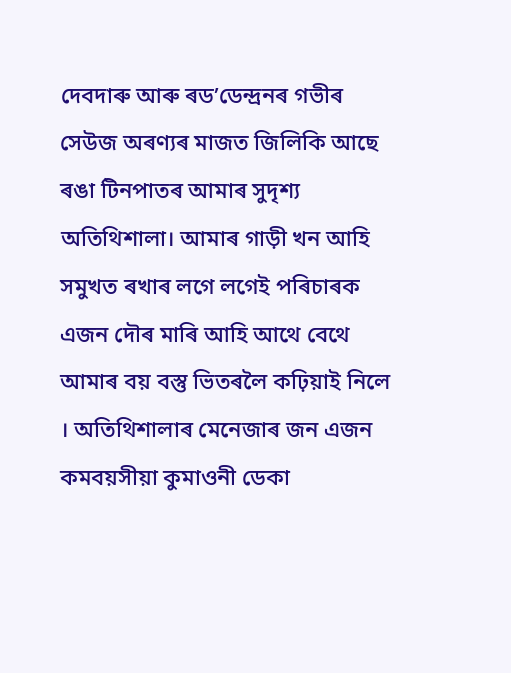দেবদাৰু আৰু ৰড’ডেন্দ্ৰনৰ গভীৰ সেউজ অৰণ্যৰ মাজত জিলিকি আছে ৰঙা টিনপাতৰ আমাৰ সুদৃশ্য অতিথিশালা। আমাৰ গাড়ী খন আহি সমুখত ৰখাৰ লগে লগেই পৰিচাৰক এজন দৌৰ মাৰি আহি আথে বেথে আমাৰ বয় বস্তু ভিতৰলৈ কঢ়িয়াই নিলে । অতিথিশালাৰ মেনেজাৰ জন এজন কমবয়সীয়া কুমাওনী ডেকা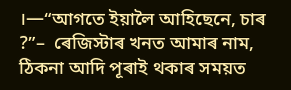।—“আগতে ইয়ালৈ আহিছেনে, চাৰ ?”–  ৰেজিস্টাৰ খনত আমাৰ নাম, ঠিকনা আদি পূৰাই থকাৰ সময়ত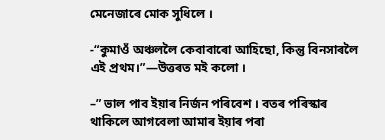মেনেজাৰে মোক সুধিলে ।

-“কুমাওঁ অঞ্চললৈ কেবাবাৰো আহিছো, কিন্তু বিনসাৰলৈ এই প্ৰথম।”—উত্তৰত মই কলো ।

–” ভাল পাব ইয়াৰ নিৰ্জন পৰিবেশ । বতৰ পৰিস্কাৰ থাকিলে আগবেলা আমাৰ ইয়াৰ পৰা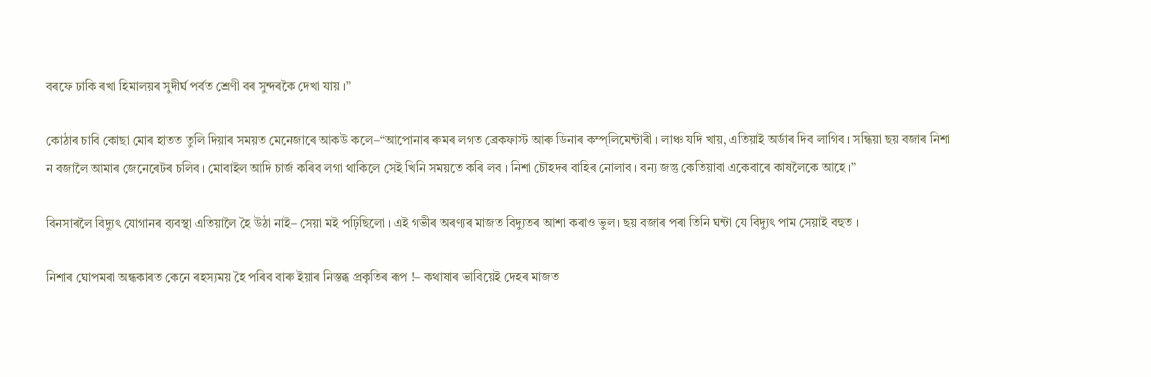বৰফে ঢাকি ৰখা হিমালয়ৰ সুদীৰ্ঘ পৰ্বত শ্ৰেণী বৰ সুন্দৰকৈ দেখা যায় ।”

কোঠাৰ চাবি কোছা মোৰ হাতত তুলি দিয়াৰ সময়ত মেনেজাৰে আকউ কলে–“আপোনাৰ ৰুমৰ লগত ব্ৰেকফাস্ট আৰু ডিনাৰ কম্প্লিমেন্টাৰী । লাঞ্চ যদি খায়, এতিয়াই অৰ্ডাৰ দিব লাগিব । সন্ধিয়া ছয় বজাৰ নিশা ন বজালৈ আমাৰ জেনেৰেটৰ চলিব । মোবাইল আদি চাৰ্জ কৰিব লগা থাকিলে সেই খিনি সময়তে কৰি লব । নিশা চৌহদৰ বাহিৰ নোলাব । বন্য জন্তু কেতিয়াবা একেবাৰে কাষলৈকে আহে ।”

বিনসাৰলৈ বিদ্যুৎ যোগানৰ ব্যবস্থা এতিয়ালৈ হৈ উঠা নাই– সেয়া মই পঢ়িছিলো । এই গভীৰ অৰণ্যৰ মাজত বিদ্যুতৰ আশা কৰাও ভুল। ছয় বজাৰ পৰা তিনি ঘন্টা যে বিদ্যুৎ পাম সেয়াই বহুত ।

নিশাৰ ঘোপমৰা অন্ধকাৰত কেনে ৰহস্যময় হৈ পৰিব বাৰু ইয়াৰ নিস্তব্ধ প্ৰকৃতিৰ ৰূপ !– কথাষাৰ ভাবিয়েই দেহৰ মাজত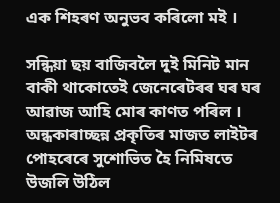এক শিহৰণ অনুভব কৰিলো মই ।

সন্ধিয়া ছয় বাজিবলৈ দুই মিনিট মান বাকী থাকোতেই জেনেৰেটৰৰ ঘৰ ঘৰ আৱাজ আহি মোৰ কাণত পৰিল । অন্ধকাৰাচ্ছন্ন প্ৰকৃতিৰ মাজত লাইটৰ পোহৰেৰে সুশোভিত হৈ নিমিষতে উজলি উঠিল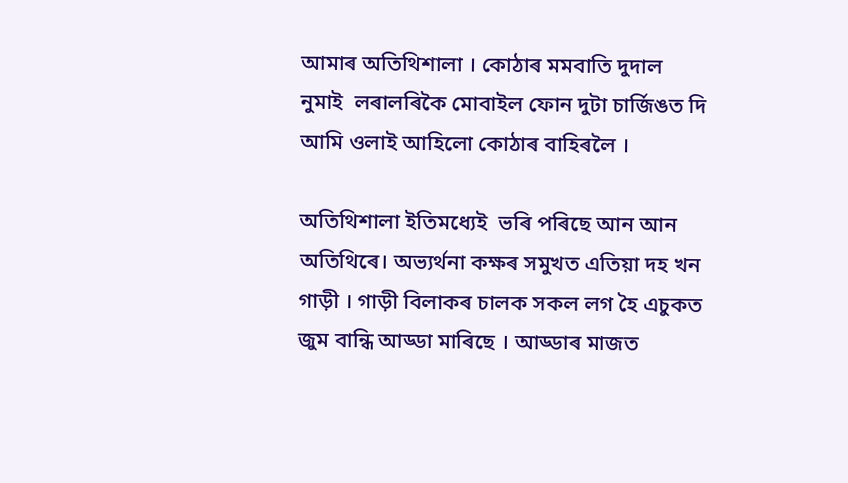আমাৰ অতিথিশালা । কোঠাৰ মমবাতি দুদাল নুমাই  লৰালৰিকৈ মোবাইল ফোন দুটা চাৰ্জিঙত দি আমি ওলাই আহিলো কোঠাৰ বাহিৰলৈ ।

অতিথিশালা ইতিমধ্যেই  ভৰি পৰিছে আন আন অতিথিৰে। অভ্যৰ্থনা কক্ষৰ সমুখত এতিয়া দহ খন গাড়ী । গাড়ী বিলাকৰ চালক সকল লগ হৈ এচুকত জুম বান্ধি আড্ডা মাৰিছে । আড্ডাৰ মাজত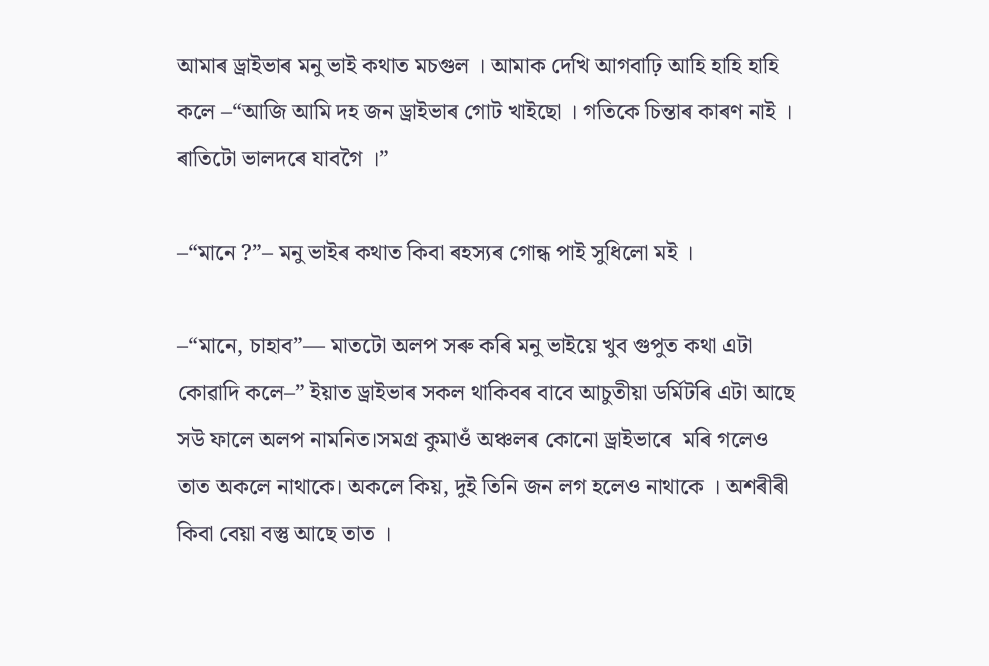আমাৰ ড্ৰাইভাৰ মনু ভাই কথাত মচগুল । আমাক দেখি আগবাঢ়ি আহি হাহি হাহি কলে –“আজি আমি দহ জন ড্ৰাইভাৰ গোট খাইছো । গতিকে চিন্তাৰ কাৰণ নাই । ৰাতিটো ভালদৰে যাবগৈ ।”

–“মানে ?”– মনু ভাইৰ কথাত কিবা ৰহস্যৰ গোন্ধ পাই সুধিলো মই ।

–“মানে, চাহাব”— মাতটো অলপ সৰু কৰি মনু ভাইয়ে খুব গুপুত কথা এটা কোৱাদি কলে–” ইয়াত ড্ৰাইভাৰ সকল থাকিবৰ বাবে আচুতীয়া ডৰ্মিটৰি এটা আছে সউ ফালে অলপ নামনিত।সমগ্ৰ কুমাওঁ অঞ্চলৰ কোনো ড্ৰাইভাৰে  মৰি গলেও তাত অকলে নাথাকে। অকলে কিয়, দুই তিনি জন লগ হলেও নাথাকে । অশৰীৰী কিবা বেয়া বস্তু আছে তাত ।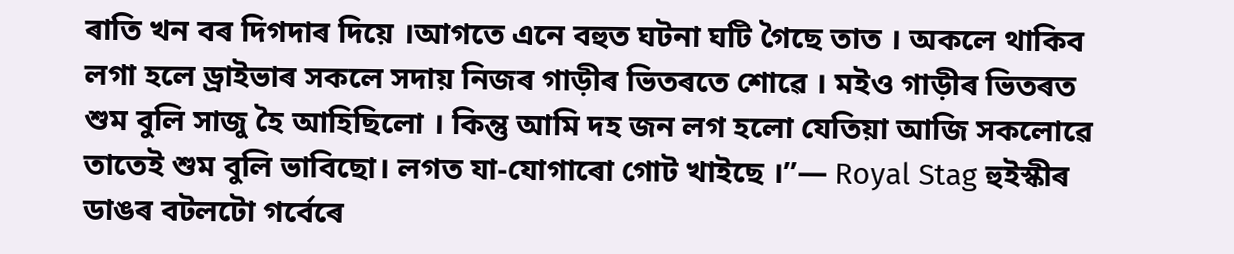ৰাতি খন বৰ দিগদাৰ দিয়ে ।আগতে এনে বহুত ঘটনা ঘটি গৈছে তাত । অকলে থাকিব লগা হলে ড্ৰাইভাৰ সকলে সদায় নিজৰ গাড়ীৰ ভিতৰতে শোৱে । মইও গাড়ীৰ ভিতৰত শুম বুলি সাজু হৈ আহিছিলো । কিন্তু আমি দহ জন লগ হলো যেতিয়া আজি সকলোৱে তাতেই শুম বুলি ভাবিছো। লগত যা-যোগাৰো গোট খাইছে ।”— Royal Stag হুইস্কীৰ ডাঙৰ বটলটো গৰ্বেৰে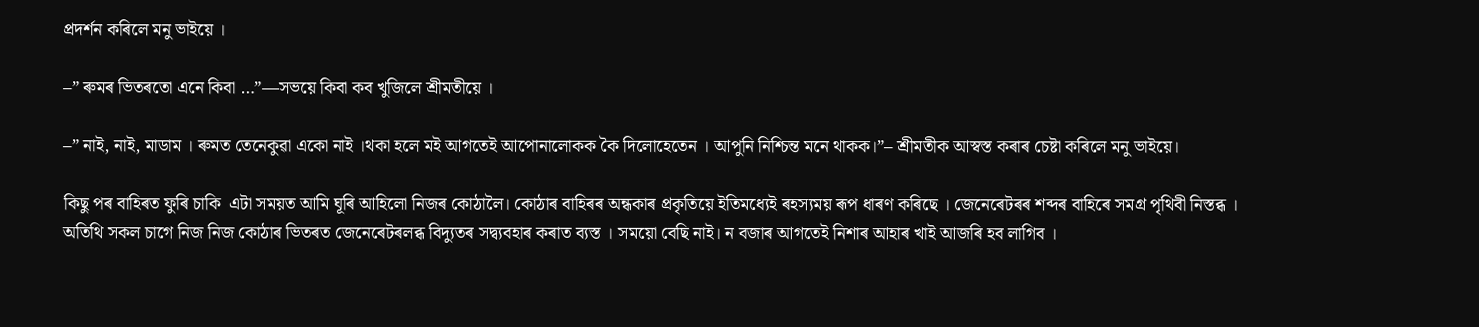প্ৰদৰ্শন কৰিলে মনু ভাইয়ে ।

–” ৰুমৰ ভিতৰতো এনে কিবা …”—সভয়ে কিবা কব খুজিলে শ্ৰীমতীয়ে ।

–” নাই, নাই, মাডাম । ৰুমত তেনেকুৱা একো নাই ।থকা হলে মই আগতেই আপোনালোকক কৈ দিলোহেতেন । আপুনি নিশ্চিন্ত মনে থাকক।”– শ্ৰীমতীক আস্বস্ত কৰাৰ চেষ্টা কৰিলে মনু ভাইয়ে।

কিছু পৰ বাহিৰত ফুৰি চাকি  এটা সময়ত আমি ঘূৰি আহিলো নিজৰ কোঠালৈ। কোঠাৰ বাহিৰৰ অন্ধকাৰ প্ৰকৃতিয়ে ইতিমধ্যেই ৰহস্যময় ৰূপ ধাৰণ কৰিছে । জেনেৰেটৰৰ শব্দৰ বাহিৰে সমগ্ৰ পৃথিবী নিস্তব্ধ ।  অতিথি সকল চাগে নিজ নিজ কোঠাৰ ভিতৰত জেনেৰেটৰলব্ধ বিদ্যুতৰ সদ্ব্যবহাৰ কৰাত ব্যস্ত । সময়ো বেছি নাই। ন বজাৰ আগতেই নিশাৰ আহাৰ খাই আজৰি হব লাগিব ।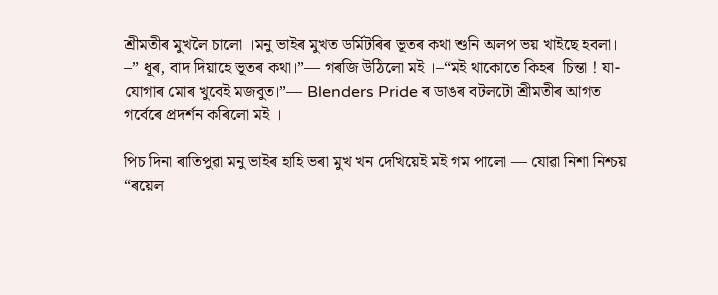শ্ৰীমতীৰ মুখলৈ চালো ।মনু ভাইৰ মুখত ডৰ্মিটৰিৰ ভূতৰ কথা শুনি অলপ ভয় খাইছে হবলা। –” ধূৰ, বাদ দিয়াহে ভূতৰ কথা।”— গৰজি উঠিলো মই ।–“মই থাকোতে কিহৰ  চিন্তা ! যা- যোগাৰ মোৰ খুবেই মজবুত।”— Blenders Pride ৰ ডাঙৰ বটলটো শ্ৰীমতীৰ আগত গৰ্বেৰে প্ৰদৰ্শন কৰিলো মই ।

পিচ দিনা ৰাতিপুৱা মনু ভাইৰ হাহি ভৰা মুখ খন দেখিয়েই মই গম পালো — যোৱা নিশা নিশ্চয় “ৰয়েল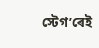স্টেগ’ৰেই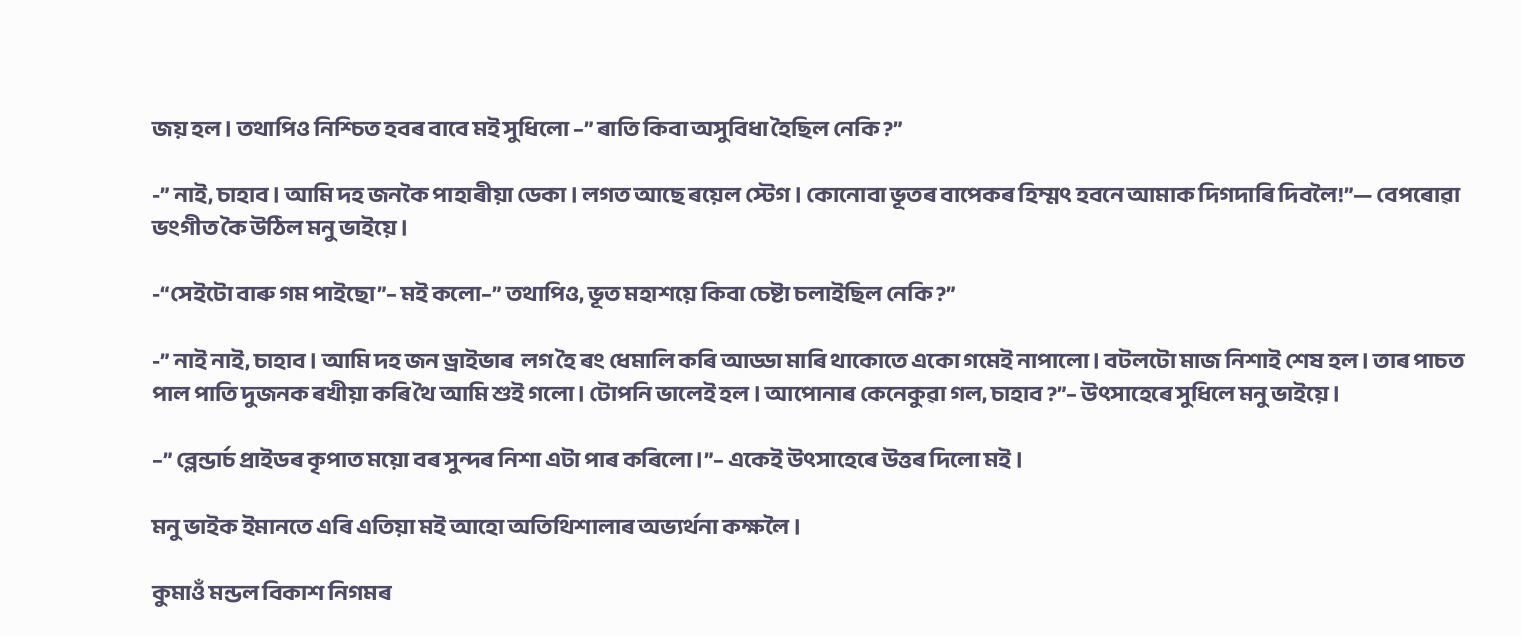জয় হল । তথাপিও নিশ্চিত হবৰ বাবে মই সুধিলো –” ৰাতি কিবা অসুবিধা হৈছিল নেকি ?”

-” নাই, চাহাব । আমি দহ জনকৈ পাহাৰীয়া ডেকা । লগত আছে ৰয়েল স্টেগ । কোনোবা ভূতৰ বাপেকৰ হিম্মৎ হবনে আমাক দিগদাৰি দিবলৈ!”— বেপৰোৱা ভংগীত কৈ উঠিল মনু ভাইয়ে।

-“সেইটো বাৰু গম পাইছো”– মই কলো–” তথাপিও, ভূত মহাশয়ে কিবা চেষ্টা চলাইছিল নেকি ?”

-” নাই নাই, চাহাব । আমি দহ জন ড্ৰাইভাৰ  লগ হৈ ৰং ধেমালি কৰি আড্ডা মাৰি থাকোতে একো গমেই নাপালো । বটলটো মাজ নিশাই শেষ হল । তাৰ পাচত পাল পাতি দুজনক ৰখীয়া কৰি থৈ আমি শুই গলো । টোপনি ভালেই হল । আপোনাৰ কেনেকুৱা গল, চাহাব ?”– উৎসাহেৰে সুধিলে মনু ভাইয়ে।

–” ব্লেন্ডাৰ্চ প্ৰাইডৰ কৃপাত ময়ো বৰ সুন্দৰ নিশা এটা পাৰ কৰিলো ।”– একেই উৎসাহেৰে উত্তৰ দিলো মই ।

মনু ভাইক ইমানতে এৰি এতিয়া মই আহো অতিথিশালাৰ অভ্যৰ্থনা কক্ষলৈ ।

কুমাওঁ মন্ডল বিকাশ নিগমৰ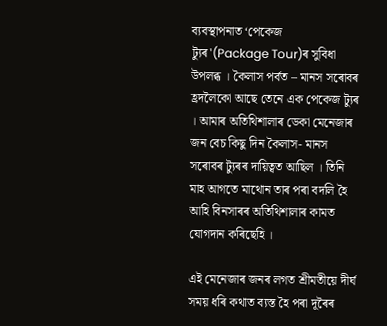ব্যবস্থাপনাত ‘পেকেজ ট্যুৰ'(Package Tour)ৰ সুবিধা উপলব্ধ । কৈলাস পৰ্বত – মানস সৰোবৰ হ্ৰদলৈকো আছে তেনে এক পেকেজ ট্যুৰ । আমাৰ অতিথিশালাৰ ডেকা মেনেজাৰ জন বেচ কিছু দিন কৈলাস- মানস সৰোবৰ ট্যুৰৰ দায়িত্বত আছিল । তিনি মাহ আগতে মাথোন তাৰ পৰা বদলি হৈ আহি বিনসাৰৰ অতিথিশালাৰ কামত যোগদান কৰিছেহি ।

এই মেনেজাৰ জনৰ লগত শ্ৰীমতীয়ে দীৰ্ঘ সময় ধৰি কথাত ব্যস্ত হৈ পৰা দূৰৈৰ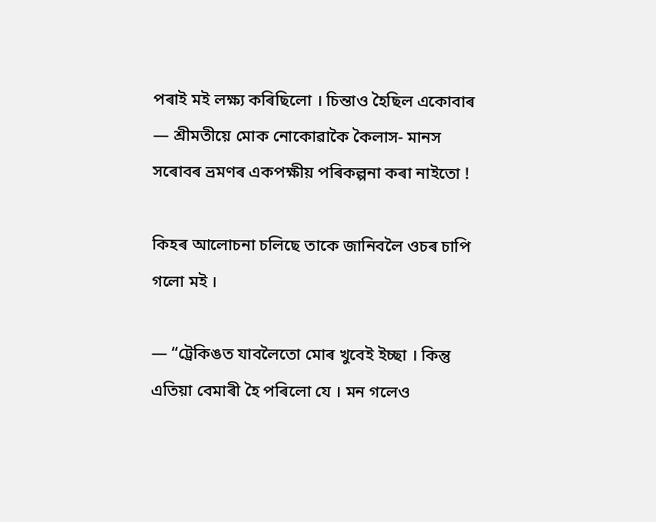পৰাই মই লক্ষ্য কৰিছিলো । চিন্তাও হৈছিল একোবাৰ  — শ্ৰীমতীয়ে মোক নোকোৱাকৈ কৈলাস- মানস সৰোবৰ ভ্ৰমণৰ একপক্ষীয় পৰিকল্পনা কৰা নাইতো !

কিহৰ আলোচনা চলিছে তাকে জানিবলৈ ওচৰ চাপি গলো মই ।

— “ট্ৰেকিঙত যাবলৈতো মোৰ খুবেই ইচ্ছা । কিন্তু এতিয়া বেমাৰী হৈ পৰিলো যে । মন গলেও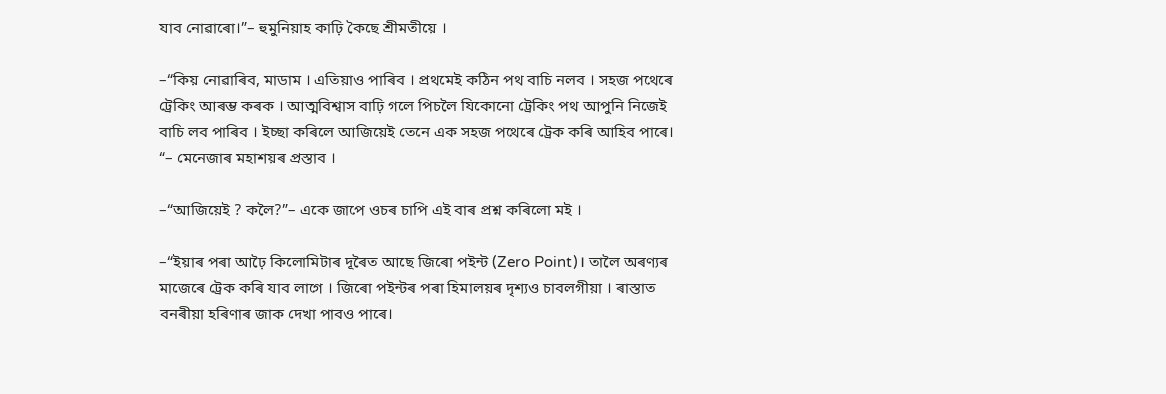যাব নোৱাৰো।”– হুমুনিয়াহ কাঢ়ি কৈছে শ্ৰীমতীয়ে ।

–“কিয় নোৱাৰিব, মাডাম । এতিয়াও পাৰিব । প্ৰথমেই কঠিন পথ বাচি নলব । সহজ পথেৰে ট্ৰেকিং আৰম্ভ কৰক । আত্মবিশ্বাস বাঢ়ি গলে পিচলৈ যিকোনো ট্ৰেকিং পথ আপুনি নিজেই বাচি লব পাৰিব । ইচ্ছা কৰিলে আজিয়েই তেনে এক সহজ পথেৰে ট্ৰেক কৰি আহিব পাৰে। “– মেনেজাৰ মহাশয়ৰ প্ৰস্তাব ।

–“আজিয়েই ? কলৈ?”– একে জাপে ওচৰ চাপি এই বাৰ প্ৰশ্ন কৰিলো মই ।

–“ইয়াৰ পৰা আঢ়ৈ কিলোমিটাৰ দূৰৈত আছে জিৰো পইন্ট (Zero Point)। তালৈ অৰণ্যৰ মাজেৰে ট্ৰেক কৰি যাব লাগে । জিৰো পইন্টৰ পৰা হিমালয়ৰ দৃশ্যও চাবলগীয়া । ৰাস্তাত বনৰীয়া হৰিণাৰ জাক দেখা পাবও পাৰে।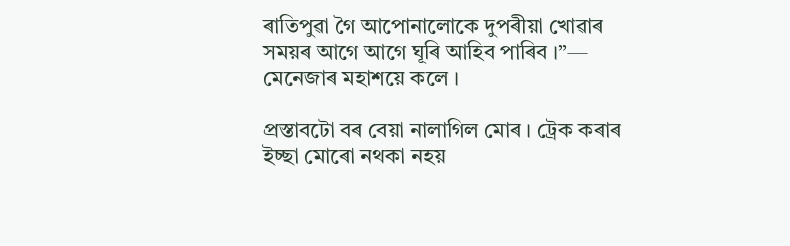ৰাতিপুৱা গৈ আপোনালোকে দুপৰীয়া খোৱাৰ সময়ৰ আগে আগে ঘূৰি আহিব পাৰিব ।”— মেনেজাৰ মহাশয়ে কলে ।

প্ৰস্তাবটো বৰ বেয়া নালাগিল মোৰ । ট্ৰেক কৰাৰ ইচ্ছা মোৰো নথকা নহয়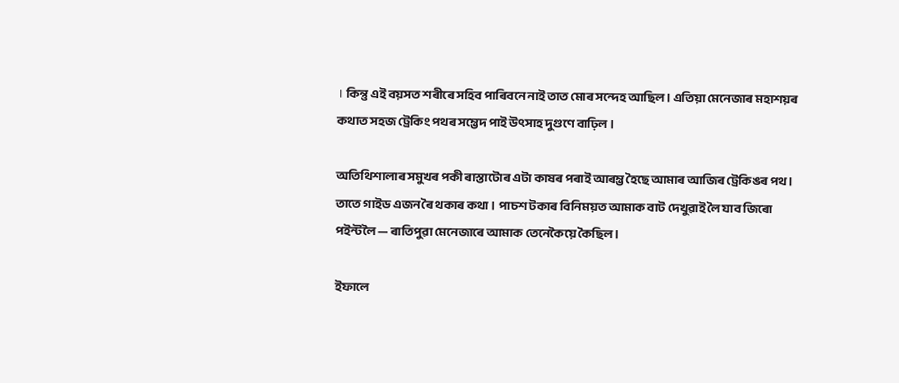। কিন্তু এই বয়সত শৰীৰে সহিব পাৰিবনে নাই তাত মোৰ সন্দেহ আছিল । এতিয়া মেনেজাৰ মহাশয়ৰ কথাত সহজ ট্ৰেকিং পথৰ সম্ভেদ পাই উৎসাহ দুগুণে বাঢ়িল ।

অতিথিশালাৰ সমুখৰ পকী ৰাস্তাটোৰ এটা কাষৰ পৰাই আৰম্ভ হৈছে আমাৰ আজিৰ ট্ৰেকিঙৰ পথ । তাতে গাইড এজন ৰৈ থকাৰ কথা ।  পাচশ টকাৰ বিনিময়ত আমাক বাট দেখুৱাই লৈ যাব জিৰো পইন্টলৈ — ৰাতিপুৱা মেনেজাৰে আমাক তেনেকৈয়ে কৈছিল ।

ইফালে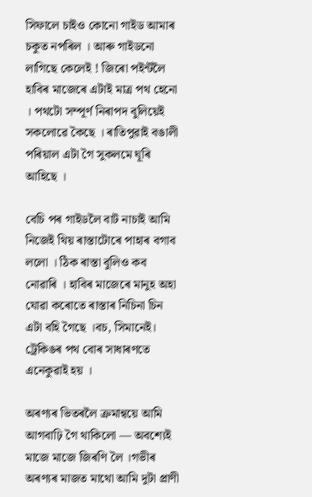সিফালে চাইও কোনো গাইড আমাৰ চকুত নপৰিল । আৰু গাইডনো লাগিছে কেলেই ! জিৰো পইন্টলৈ হাবিৰ মাজেৰে এটাই মাত্র পথ হেনো । পথটো সম্পূৰ্ণ নিৰাপদ বুলিয়েই সকলোৱে কৈছে । ৰাতিপুৱাই বঙালী পৰিয়াল এটা গৈ সুকলমে ঘূৰি আহিছে ।

বেচি পৰ গাইডলৈ বাট নাচাই আমি নিজেই থিয় ৰাস্তাটোৰে পাহাৰ বগাব ললো । ঠিক ৰাস্তা বুলিও কব নোৱাৰি । হাবিৰ মাজেৰে মানুহ অহা যোৱা কৰোতে ৰাস্তাৰ নিচিনা চিন এটা বহি গৈছে ।বচ, সিমানেই। ট্ৰেকিঙৰ পথ বোৰ সাধাৰণতে এনেকুৱাই হয় ।

অৰণ্যৰ ভিতৰলৈ ক্ৰমান্বয়ে আমি আগবাঢ়ি গৈ থাকিলো — অবশ্যেই মাজে মাজে জিৰণি লৈ ।গভীৰ অৰণ্যৰ মাজত মাথো আমি দুটা প্ৰাণী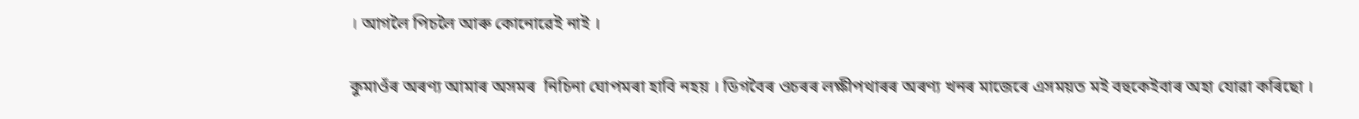। আগলৈ পিচলৈ আৰু কোনোৱেই নাই ।

কুমাওঁৰ অৰণ্য আমাৰ অসমৰ  নিচিনা ঘোপমৰা হাবি নহয় । ডিগবৈৰ ওচৰৰ লক্ষীপথাৰৰ অৰণ্য খনৰ মাজেৰে এসময়ত মই বহুকেইবাৰ অহা যোৱা কৰিছো ।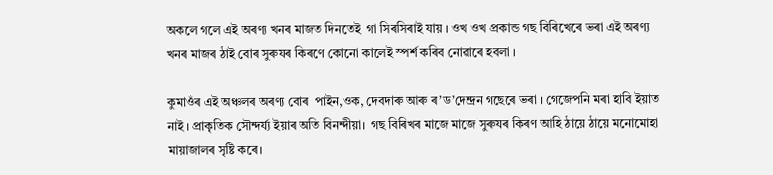অকলে গলে এই অৰণ্য খনৰ মাজত দিনতেই  গা সিৰসিৰাই যায় । ওখ ওখ প্ৰকান্ড গছ বিৰিখেৰে ভৰা এই অৰণ্য খনৰ মাজৰ ঠাই বোৰ সুৰুযৰ কিৰণে কোনো কালেই স্পৰ্শ কৰিব নোৱাৰে হবলা ।

কুমাওঁৰ এই অঞ্চলৰ অৰণ্য বোৰ  পাইন,ওক, দেবদাৰু আৰু ৰ’ড’দেন্দ্ৰন গছেৰে ভৰা । গেজেপনি মৰা হাবি ইয়াত নাই । প্ৰাকৃতিক সৌন্দৰ্য্য ইয়াৰ অতি বিনন্দীয়া।  গছ বিৰিখৰ মাজে মাজে সুৰুযৰ কিৰণ আহি ঠায়ে ঠায়ে মনোমোহা মায়াজালৰ সৃষ্টি কৰে।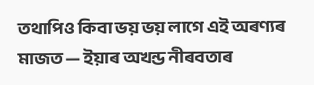তথাপিও কিবা ভয় ভয় লাগে এই অৰণ্যৰ মাজত — ইয়াৰ অখন্ড নীৰবতাৰ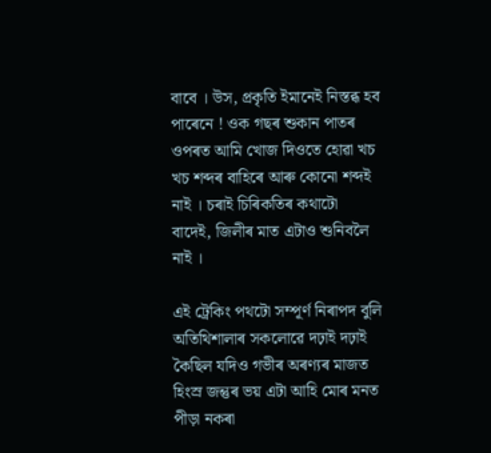বাবে । উস, প্ৰকৃতি ইমানেই নিস্তব্ধ হব পাৰেনে ! ওক গছৰ শুকান পাতৰ ওপৰত আমি খোজ দিওতে হোৱা খচ খচ শব্দৰ বাহিৰে আৰু কোনো শব্দই নাই । চৰাই চিৰিকতিৰ কথাটো বাদেই, জিলীৰ মাত এটাও শুনিবলৈ নাই ।

এই ট্ৰেকিং পথটো সম্পূৰ্ণ নিৰাপদ বুলি অতিথিশালাৰ সকলোৱে দঢ়াই দঢ়াই কৈছিল যদিও গভীৰ অৰণ্যৰ মাজত হিংস্ৰ জন্তুৰ ভয় এটা আহি মোৰ মনত পীড়া নকৰা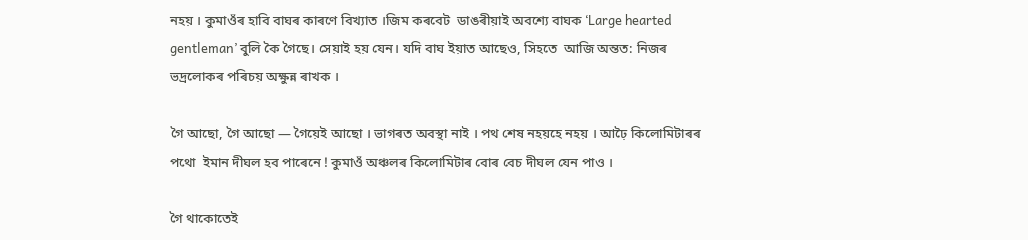নহয় । কুমাওঁৰ হাবি বাঘৰ কাৰণে বিখ্যাত ।জিম কৰবেট  ডাঙৰীয়াই অবশ্যে বাঘক ‘Large hearted gentleman’ বুলি কৈ গৈছে। সেয়াই হয় যেন। যদি বাঘ ইয়াত আছেও, সিহতে  আজি অন্তত: নিজৰ ভদ্ৰলোকৰ পৰিচয় অক্ষুন্ন ৰাখক ।

গৈ আছো, গৈ আছো — গৈয়েই আছো । ভাগৰত অবস্থা নাই । পথ শেষ নহয়হে নহয় । আঢ়ৈ কিলোমিটাৰৰ পথো  ইমান দীঘল হব পাৰেনে ! কুমাওঁ অঞ্চলৰ কিলোমিটাৰ বোৰ বেচ দীঘল যেন পাও ।

গৈ থাকোতেই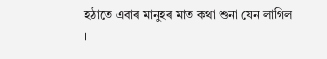হঠাতে এবাৰ মানুহৰ মাত কথা শুনা যেন লাগিল ।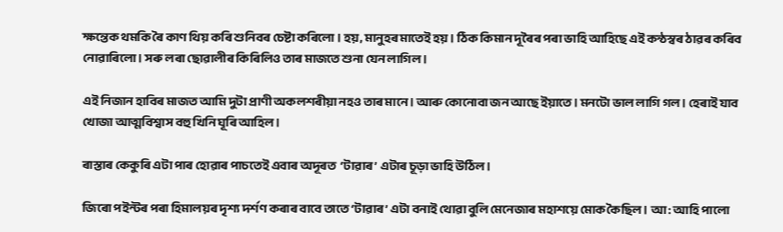ক্ষন্তেক থমকি ৰৈ কাণ থিয় কৰি শুনিবৰ চেষ্টা কৰিলো । হয়, মানুহৰ মাতেই হয় । ঠিক কিমান দূৰৈৰ পৰা ভাহি আহিছে এই কন্ঠস্বৰ ঠাৱৰ কৰিব নোৱাৰিলো । সৰু লৰা ছোৱালীৰ কিৰিলিও তাৰ মাজতে শুনা যেন লাগিল ।

এই নিজান হাবিৰ মাজত আমি দুটা প্ৰাণী অকলশৰীয়া নহও তাৰ মানে । আৰু কোনোবা জন আছে ইয়াতে । মনটো ভাল লাগি গল । হেৰাই যাব খোজা আত্মবিশ্বাস বহু খিনি ঘূৰি আহিল ।

ৰাস্তাৰ কেকুৰি এটা পাৰ হোৱাৰ পাচতেই এবাৰ অদূৰত  ‘টাৱাৰ’ এটাৰ চূড়া ভাহি উঠিল।

জিৰো পইন্টৰ পৰা হিমালয়ৰ দৃশ্য দৰ্শণ কৰাৰ বাবে তাতে ‘টাৱাৰ’ এটা বনাই থোৱা বুলি মেনেজাৰ মহাশয়ে মোক কৈছিল । আ: আহি পালো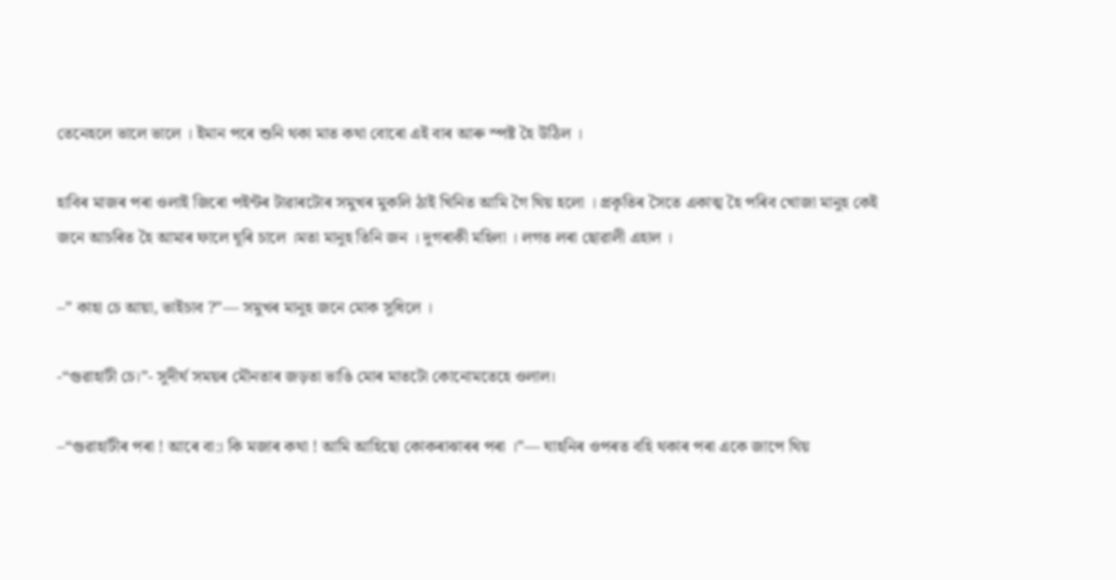তেনেহলে ভালে ভালে । ইমান পৰে শুনি থকা মাত কথা বোৰো এই বাৰ আৰু স্পষ্ট হৈ উঠিল ।

হাবিৰ মাজৰ পৰা ওলাই জিৰো পইন্টৰ টাৱাৰটোৰ সমুখৰ মুকলি ঠাই খিনিত আমি গৈ থিয় হলো । প্ৰকৃতিৰ সৈতে একাত্ম হৈ পৰিব খোজা মানুহ কেই জনে আচৰিত হৈ আমাৰ ফালে ঘূৰি চালে ।মতা মানুহ তিনি জন । দুগৰাকী মহিলা । লগত লৰা ছোৱালী এহাল ।

–” কাহা চে আয়া, ভাইচাব ?”— সমুখৰ মানুহ জনে মোক সুধিলে ।

-“গুৱাহাটী চে।”- সুদীৰ্ঘ সময়ৰ মৌনতাৰ জড়তা ভাঙি মোৰ মাতটো কোনোমতেহে ওলাল।

–“গুৱাহাটীৰ পৰা ! আৰে বা:। কি মজাৰ কথা ! আমি আহিছো কোকৰাঝাৰৰ পৰা ।”— ঘাহনিৰ ওপৰত বহি থকাৰ পৰা একে জাপে থিয়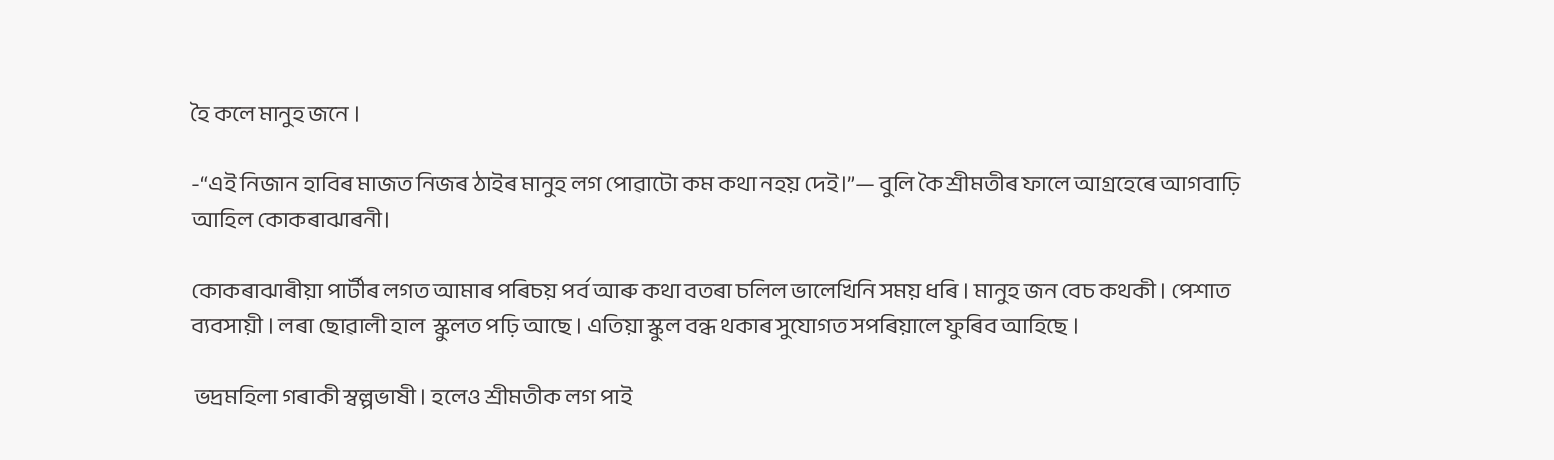হৈ কলে মানুহ জনে ।

-“এই নিজান হাবিৰ মাজত নিজৰ ঠাইৰ মানুহ লগ পোৱাটো কম কথা নহয় দেই।”— বুলি কৈ শ্ৰীমতীৰ ফালে আগ্ৰহেৰে আগবাঢ়ি আহিল কোকৰাঝাৰনী।

কোকৰাঝাৰীয়া পাৰ্টীৰ লগত আমাৰ পৰিচয় পৰ্ব আৰু কথা বতৰা চলিল ভালেখিনি সময় ধৰি । মানুহ জন বেচ কথকী । পেশাত ব্যবসায়ী । লৰা ছোৱালী হাল  স্কুলত পঢ়ি আছে । এতিয়া স্কুল বন্ধ থকাৰ সুযোগত সপৰিয়ালে ফুৰিব আহিছে ।

 ভদ্ৰমহিলা গৰাকী স্বল্পভাষী । হলেও শ্ৰীমতীক লগ পাই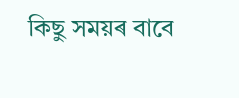কিছু সময়ৰ বাবে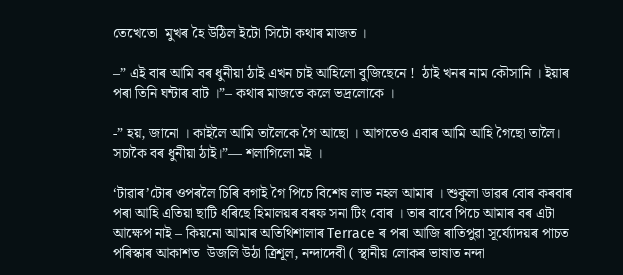তেখেতো  মুখৰ হৈ উঠিল ইটো সিটো কথাৰ মাজত ।

–” এই বাৰ আমি বৰ ধুনীয়া ঠাই এখন চাই আহিলো বুজিছেনে !  ঠাই খনৰ নাম কৌসানি । ইয়াৰ পৰা তিনি ঘন্টাৰ বাট ।”– কথাৰ মাজতে কলে ভদ্ৰলোকে ।

-” হয়, জানো । কাইলৈ আমি তালৈকে গৈ আছো । আগতেও এবাৰ আমি আহি গৈছো তালৈ। সচাকৈ বৰ ধুনীয়া ঠাই।”— শলাগিলো মই ।

‘টাৱাৰ’টোৰ ওপৰলৈ চিৰি বগাই গৈ পিচে বিশেষ লাভ নহল আমাৰ । শুকুলা ডাৱৰ বোৰ কৰবাৰ পৰা আহি এতিয়া ছাটি ধৰিছে হিমালয়ৰ বৰফ সনা টিং বোৰ । তাৰ বাবে পিচে আমাৰ বৰ এটা আক্ষেপ নাই – কিয়নো আমাৰ অতিথিশালাৰ Terrace ৰ পৰা আজি ৰাতিপুৱা সূৰ্য্যোদয়ৰ পাচত পৰিস্কাৰ আকাশত  উজলি উঠা ত্রিশূল, নন্দাদেবী ( স্থানীয় লোকৰ ভাষাত নন্দা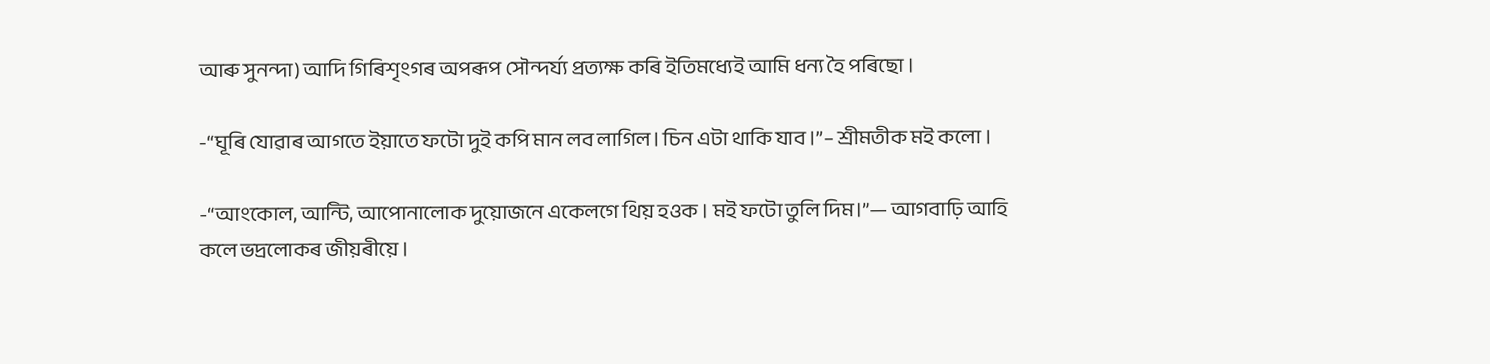আৰু সুনন্দা) আদি গিৰিশৃংগৰ অপৰূপ সৌন্দৰ্য্য প্ৰত্যক্ষ কৰি ইতিমধ্যেই আমি ধন্য হৈ পৰিছো ।

-“ঘূৰি যোৱাৰ আগতে ইয়াতে ফটো দুই কপি মান লব লাগিল। চিন এটা থাকি যাব ।”– শ্ৰীমতীক মই কলো ।

-“আংকোল, আন্টি, আপোনালোক দুয়োজনে একেলগে থিয় হওক । মই ফটো তুলি দিম।”— আগবাঢ়ি আহি কলে ভদ্ৰলোকৰ জীয়ৰীয়ে ।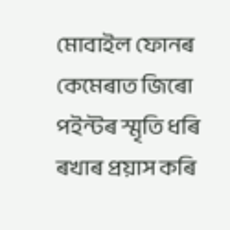মোবাইল ফোনৰ কেমেৰাত জিৰো পইন্টৰ স্মৃতি ধৰি ৰখাৰ প্ৰয়াস কৰি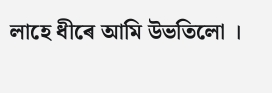লাহে ধীৰে আমি উভতিলো ।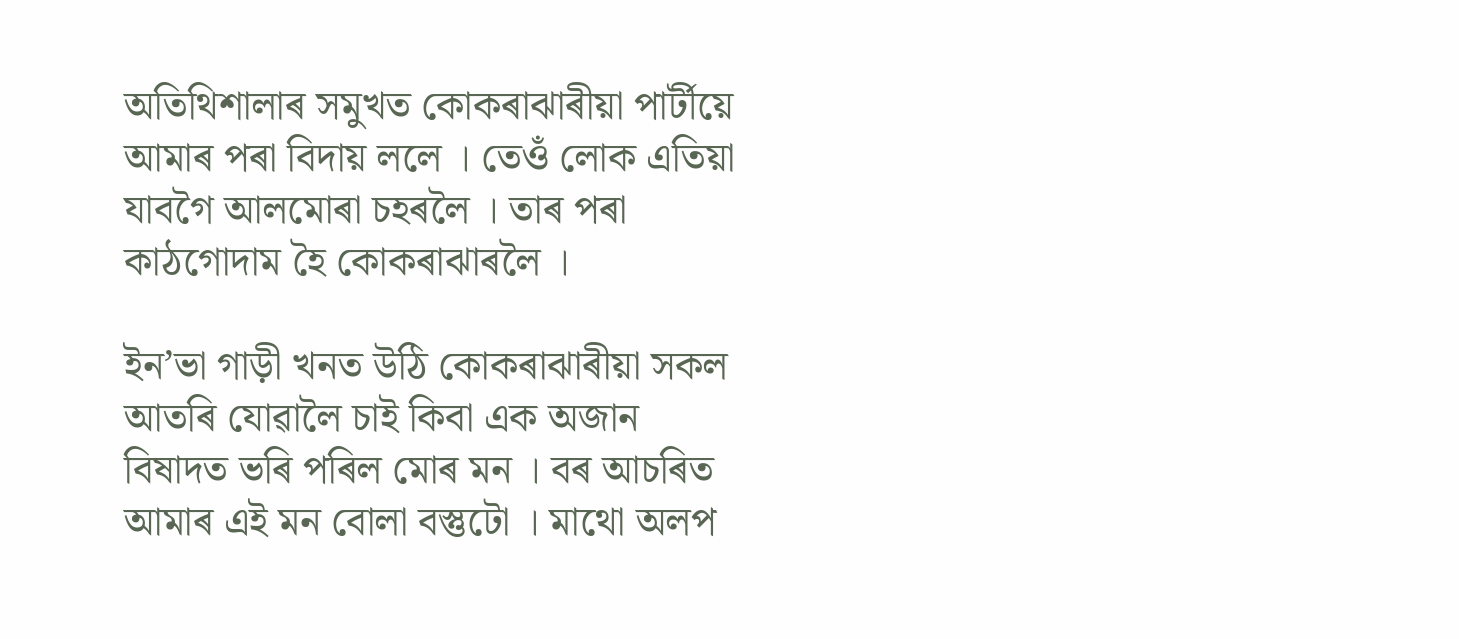অতিথিশালাৰ সমুখত কোকৰাঝাৰীয়া পাৰ্টীয়ে আমাৰ পৰা বিদায় ললে । তেওঁ লোক এতিয়া যাবগৈ আলমোৰা চহৰলৈ । তাৰ পৰা কাঠগোদাম হৈ কোকৰাঝাৰলৈ ।

ইন’ভা গাড়ী খনত উঠি কোকৰাঝাৰীয়া সকল আতৰি যোৱালৈ চাই কিবা এক অজান বিষাদত ভৰি পৰিল মোৰ মন । বৰ আচৰিত আমাৰ এই মন বোলা বস্তুটো । মাথো অলপ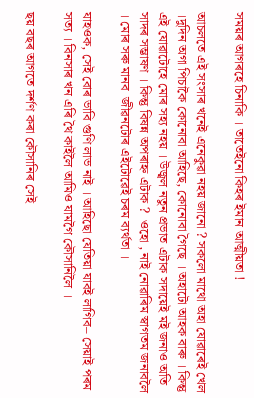সময়ৰ আগৰহে চিনাকি । তাতেইনো কিহৰ ইমান আত্মীয়তা !

আচলতে এই সংসাৰ খনেই এনেকুৱা নহয় জানো ? সকলো মাথো অহা যোৱাৰেই খেল ।দুদিন অগা পিচাকৈ কোনোবা আহিছে, কোনোবা গৈছে । অহাটো আহক বাৰু । কিন্তু এই যোৱাটোহে মোৰ সহ্য নহয় । উজ্বল নতুন প্ৰভাত এটাক সদায়েই মই জনাও অতি সাদৰ সম্ভাষণ । কিন্তু বিষন্ন অপৰাহ্ন এটাক ?  ওহো , নাই নোৱাৰিম স্বাগতম জনাবলৈ । মোৰ সৰু মানব  জীৱনটোৰ এইটোৱেই চৰম ব্যৰ্থতা ।

যাহওক, সেই বোৰ ভাবি গুণি লাভ নাই । আহিছো যেতিয়া যাবই লাগিব– সেয়াই পৰম সত্য । বিনসাৰ খন এৰি থৈ কাইলৈ আমিও যামগৈ কৌসানিলৈ ।

ছয় বছৰ আগতে দৰ্শণ কৰা কৌসানিৰ সেই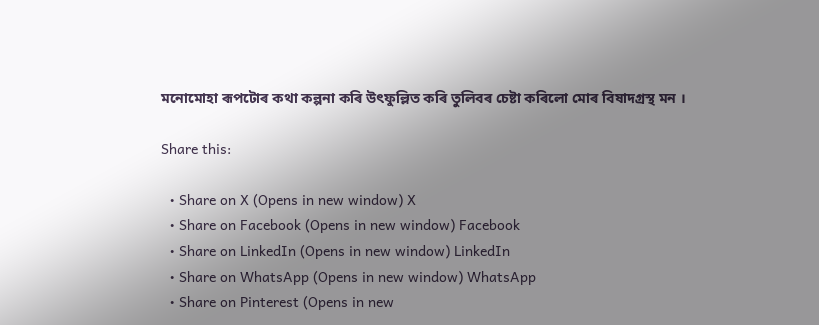মনোমোহা ৰূপটোৰ কথা কল্পনা কৰি উৎফুল্লিত কৰি তুলিবৰ চেষ্টা কৰিলো মোৰ বিষাদগ্ৰস্থ মন ।

Share this:

  • Share on X (Opens in new window) X
  • Share on Facebook (Opens in new window) Facebook
  • Share on LinkedIn (Opens in new window) LinkedIn
  • Share on WhatsApp (Opens in new window) WhatsApp
  • Share on Pinterest (Opens in new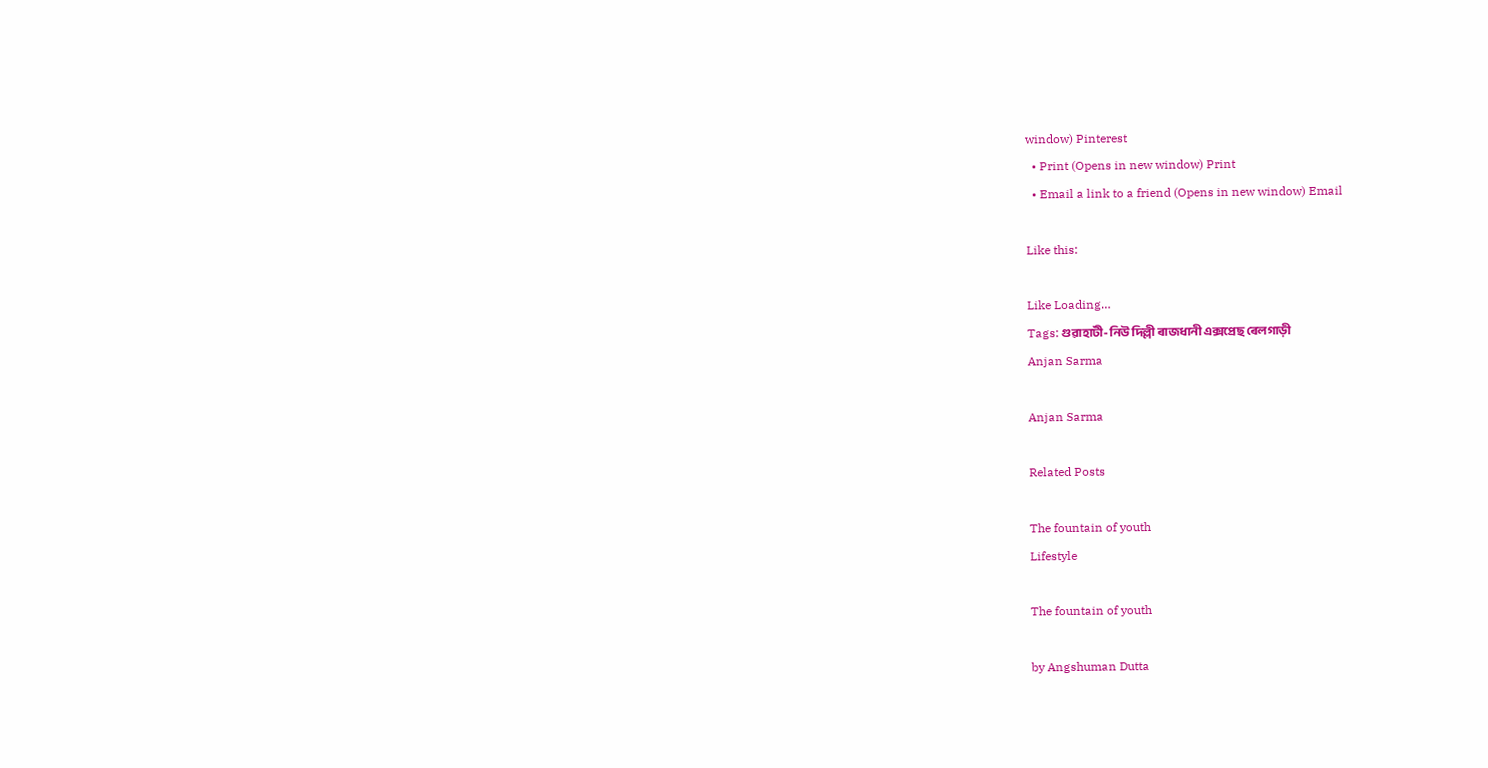window) Pinterest
  • Print (Opens in new window) Print
  • Email a link to a friend (Opens in new window) Email

Like this:

Like Loading…
Tags: গুৱাহাটী- নিউ দিল্লী ৰাজধানী এক্সপ্ৰেছ ৰেলগাড়ী
Anjan Sarma

Anjan Sarma

Related Posts

The fountain of youth
Lifestyle

The fountain of youth

by Angshuman Dutta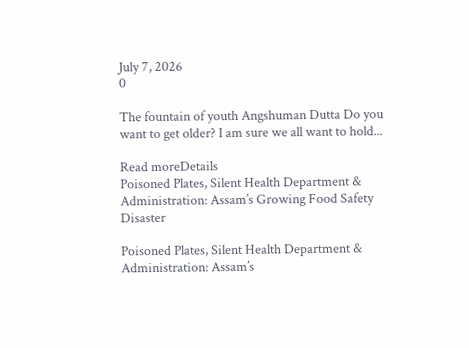July 7, 2026
0

The fountain of youth Angshuman Dutta Do you want to get older? I am sure we all want to hold...

Read moreDetails
Poisoned Plates, Silent Health Department & Administration: Assam’s Growing Food Safety Disaster

Poisoned Plates, Silent Health Department & Administration: Assam’s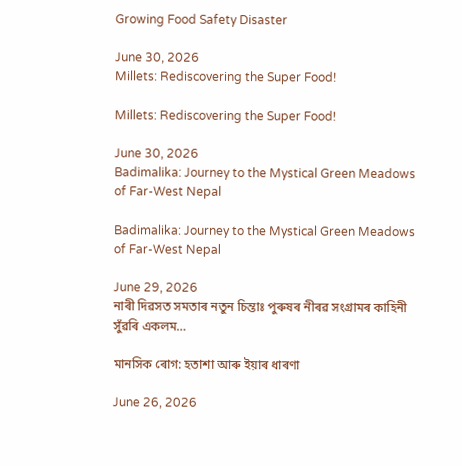Growing Food Safety Disaster

June 30, 2026
Millets: Rediscovering the Super Food!

Millets: Rediscovering the Super Food!

June 30, 2026
Badimalika: Journey to the Mystical Green Meadows of Far-West Nepal

Badimalika: Journey to the Mystical Green Meadows of Far-West Nepal

June 29, 2026
নাৰী দিৱসত সমতাৰ নতুন চিন্তাঃ পুৰুষৰ নীৰৱ সংগ্ৰামৰ কাহিনী সুঁৱৰি একলম…

মানসিক ৰোগ: হতাশা আৰু ইয়াৰ ধাৰণা

June 26, 2026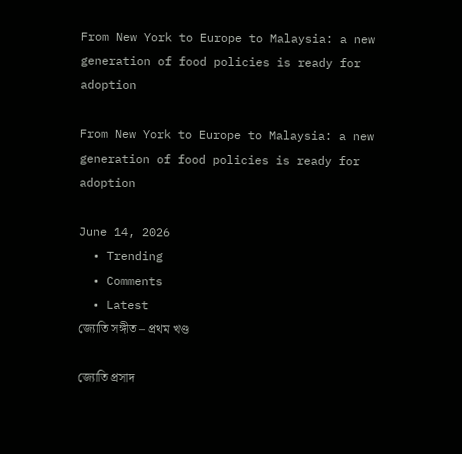From New York to Europe to Malaysia: a new generation of food policies is ready for adoption

From New York to Europe to Malaysia: a new generation of food policies is ready for adoption

June 14, 2026
  • Trending
  • Comments
  • Latest
জ্যোতি সঙ্গীত – প্ৰথম খণ্ড

জ্যোতি প্ৰসাদ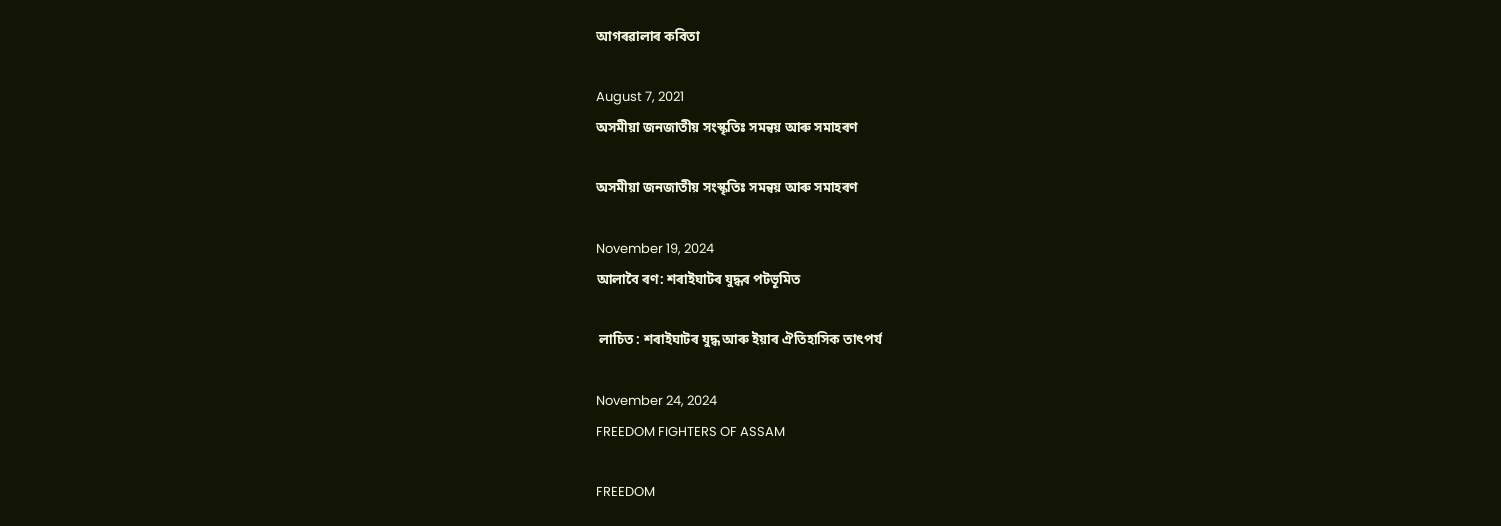আগৰৱালাৰ কবিতা

August 7, 2021
অসমীয়া জনজাতীয় সংস্কৃতিঃ সমন্বয় আৰু সমাহৰণ

অসমীয়া জনজাতীয় সংস্কৃতিঃ সমন্বয় আৰু সমাহৰণ

November 19, 2024
আলাবৈ ৰণ: শৰাইঘাটৰ যুদ্ধৰ পটভূমিত

 লাচিত : শৰাইঘাটৰ যুদ্ধ আৰু ইয়াৰ ঐতিহাসিক তাৎপৰ্য

November 24, 2024
FREEDOM FIGHTERS OF ASSAM

FREEDOM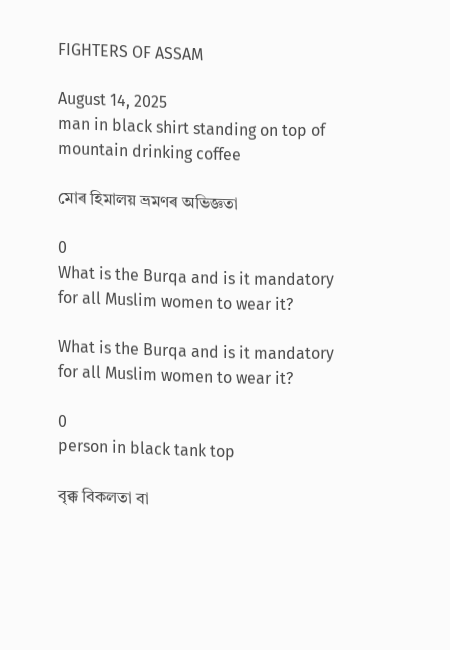FIGHTERS OF ASSAM

August 14, 2025
man in black shirt standing on top of mountain drinking coffee

মোৰ হিমালয় ভ্ৰমণৰ অভিজ্ঞতা

0
What is the Burqa and is it mandatory for all Muslim women to wear it?

What is the Burqa and is it mandatory for all Muslim women to wear it?

0
person in black tank top

বৃক্ক বিকলতা বা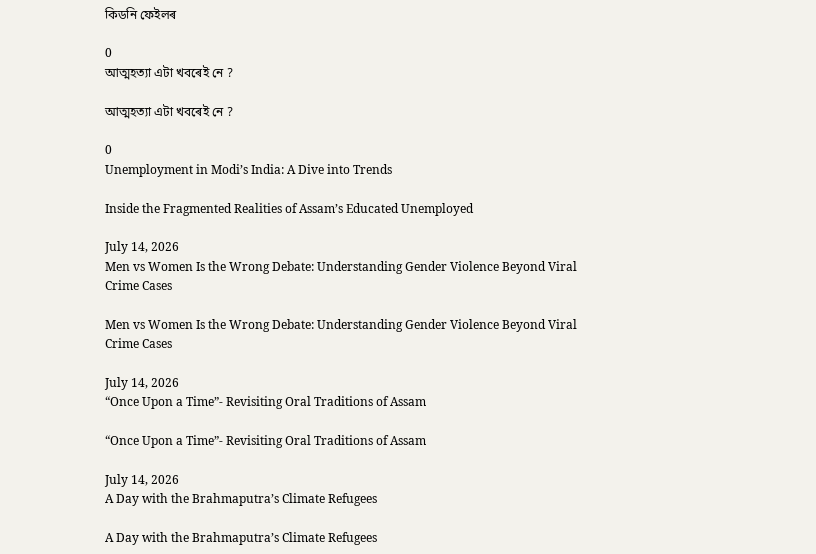কিডনি ফেইলৰ

0
আত্মহত্যা এটা খবৰেই নে ?

আত্মহত্যা এটা খবৰেই নে ?

0
Unemployment in Modi’s India: A Dive into Trends

Inside the Fragmented Realities of Assam’s Educated Unemployed

July 14, 2026
Men vs Women Is the Wrong Debate: Understanding Gender Violence Beyond Viral Crime Cases

Men vs Women Is the Wrong Debate: Understanding Gender Violence Beyond Viral Crime Cases

July 14, 2026
“Once Upon a Time”- Revisiting Oral Traditions of Assam

“Once Upon a Time”- Revisiting Oral Traditions of Assam

July 14, 2026
A Day with the Brahmaputra’s Climate Refugees

A Day with the Brahmaputra’s Climate Refugees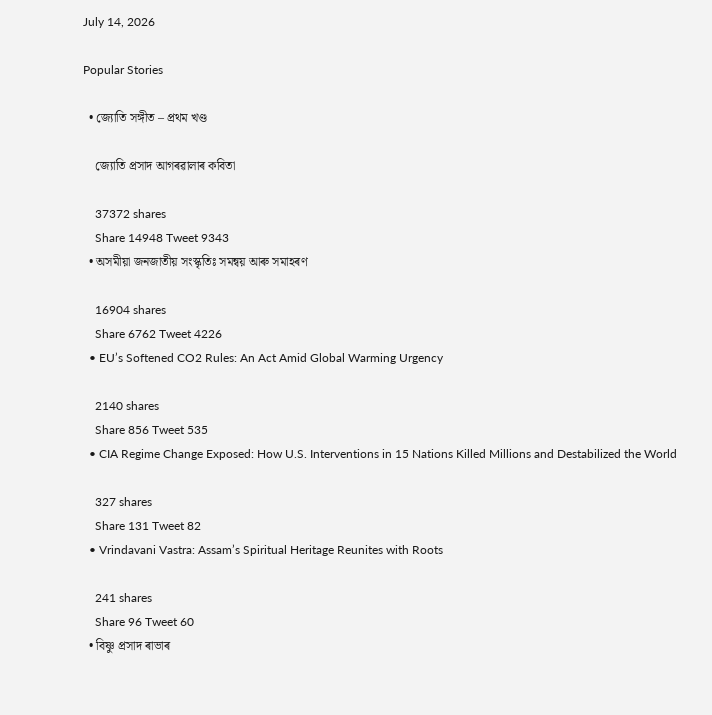July 14, 2026

Popular Stories

  • জ্যোতি সঙ্গীত – প্ৰথম খণ্ড

    জ্যোতি প্ৰসাদ আগৰৱালাৰ কবিতা

    37372 shares
    Share 14948 Tweet 9343
  • অসমীয়া জনজাতীয় সংস্কৃতিঃ সমন্বয় আৰু সমাহৰণ

    16904 shares
    Share 6762 Tweet 4226
  • EU’s Softened CO2 Rules: An Act Amid Global Warming Urgency

    2140 shares
    Share 856 Tweet 535
  • CIA Regime Change Exposed: How U.S. Interventions in 15 Nations Killed Millions and Destabilized the World

    327 shares
    Share 131 Tweet 82
  • Vrindavani Vastra: Assam’s Spiritual Heritage Reunites with Roots

    241 shares
    Share 96 Tweet 60
  • বিষ্ণু প্ৰসাদ ৰাভাৰ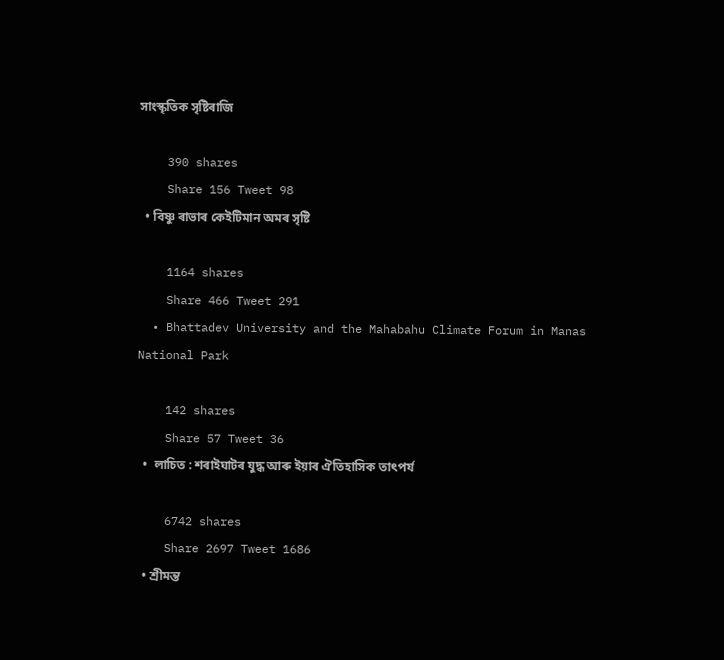সাংস্কৃতিক সৃষ্টিৰাজি

    390 shares
    Share 156 Tweet 98
  • বিষ্ণু ৰাভাৰ কেইটিমান অমৰ সৃষ্টি

    1164 shares
    Share 466 Tweet 291
  • Bhattadev University and the Mahabahu Climate Forum in Manas National Park

    142 shares
    Share 57 Tweet 36
  •  লাচিত : শৰাইঘাটৰ যুদ্ধ আৰু ইয়াৰ ঐতিহাসিক তাৎপৰ্য

    6742 shares
    Share 2697 Tweet 1686
  • শ্ৰীমন্ত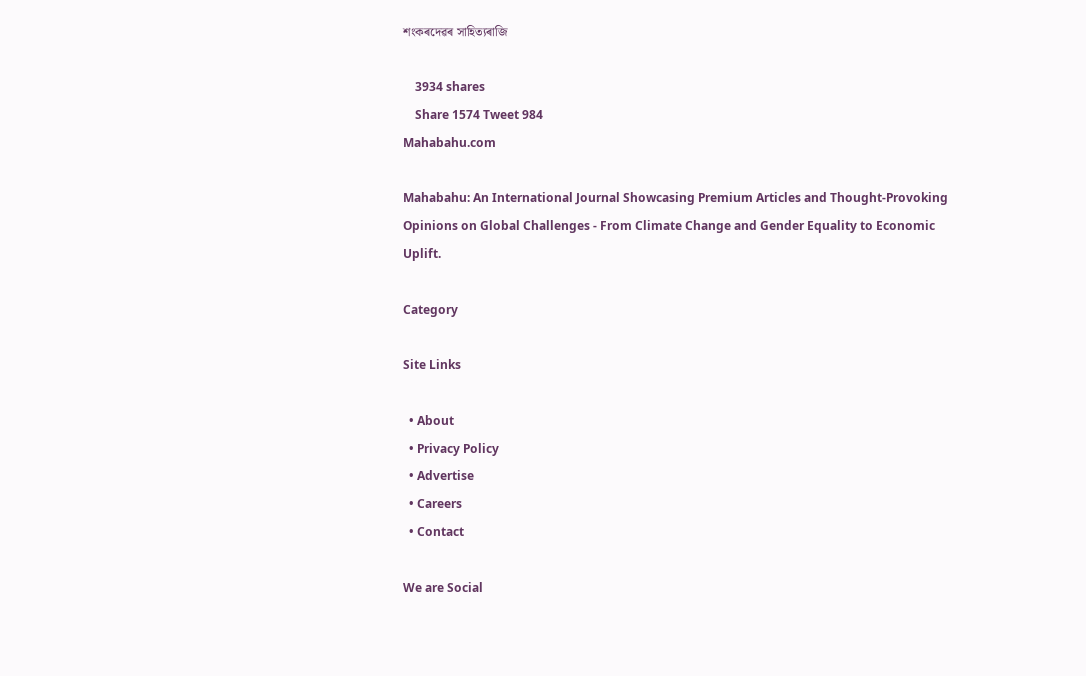শংকৰদেৱৰ সাহিত্যৰাজি

    3934 shares
    Share 1574 Tweet 984
Mahabahu.com

Mahabahu: An International Journal Showcasing Premium Articles and Thought-Provoking Opinions on Global Challenges - From Climate Change and Gender Equality to Economic Uplift.

Category

Site Links

  • About
  • Privacy Policy
  • Advertise
  • Careers
  • Contact

We are Social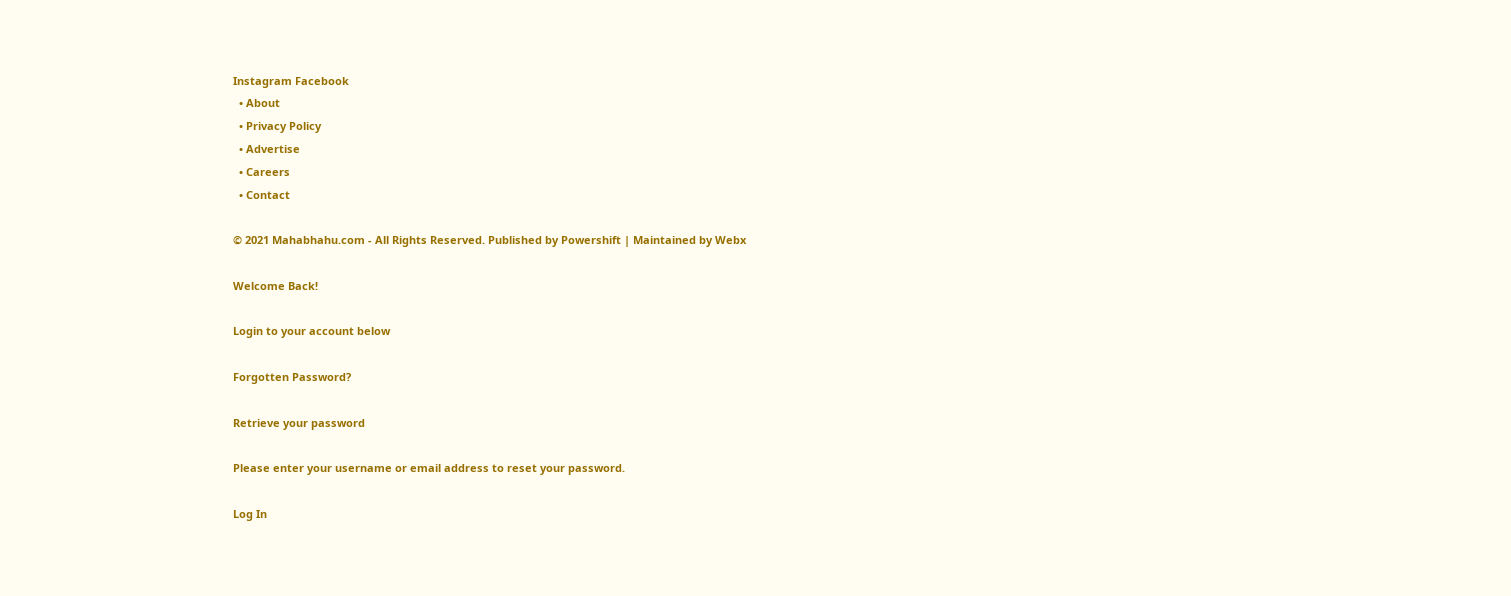Instagram Facebook
  • About
  • Privacy Policy
  • Advertise
  • Careers
  • Contact

© 2021 Mahabhahu.com - All Rights Reserved. Published by Powershift | Maintained by Webx

Welcome Back!

Login to your account below

Forgotten Password?

Retrieve your password

Please enter your username or email address to reset your password.

Log In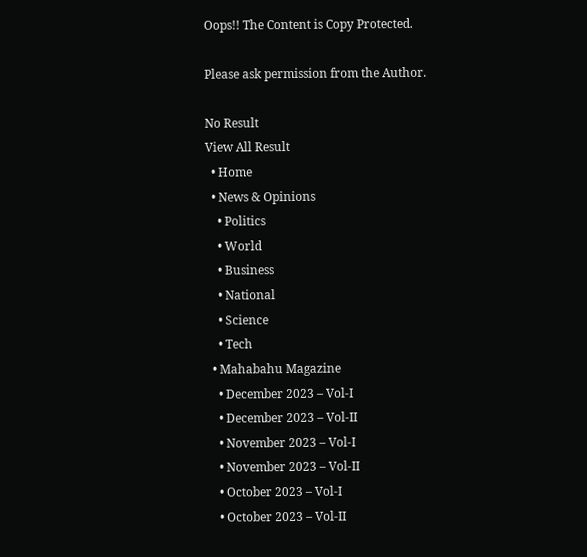Oops!! The Content is Copy Protected.

Please ask permission from the Author.

No Result
View All Result
  • Home
  • News & Opinions
    • Politics
    • World
    • Business
    • National
    • Science
    • Tech
  • Mahabahu Magazine
    • December 2023 – Vol-I
    • December 2023 – Vol-II
    • November 2023 – Vol-I
    • November 2023 – Vol-II
    • October 2023 – Vol-I
    • October 2023 – Vol-II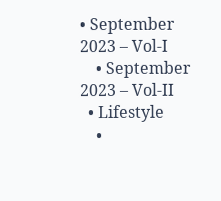• September 2023 – Vol-I
    • September 2023 – Vol-II
  • Lifestyle
    •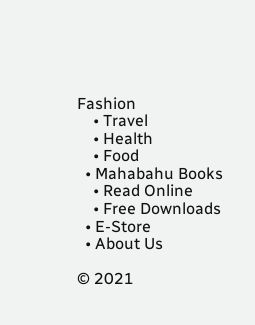Fashion
    • Travel
    • Health
    • Food
  • Mahabahu Books
    • Read Online
    • Free Downloads
  • E-Store
  • About Us

© 2021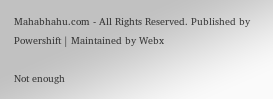Mahabhahu.com - All Rights Reserved. Published by Powershift | Maintained by Webx

Not enough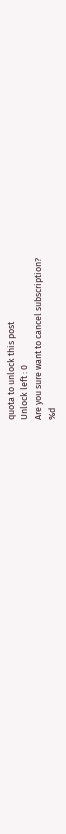quota to unlock this post
Unlock left : 0
Are you sure want to cancel subscription?
%d